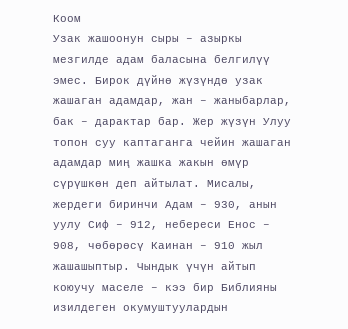Коом
Узак жашоонун сыры – азыркы мезгилде адам баласына белгилүү эмес. Бирок дүйнө жүзүндө узак жашаган адамдар, жан – жаныбарлар, бак – дарактар бар. Жер жүзүн Улуу топон суу каптаганга чейин жашаган адамдар миң жашка жакын өмүр сүрүшкөн деп айтылат. Мисалы, жердеги биринчи Адам – 930, анын уулу Сиф – 912, небереси Енос – 908, чөбөрөсү Каинан – 910 жыл жашашыптыр. Чындык үчүн айтып коюучу маселе – кээ бир Библияны изилдеген окумуштуулардын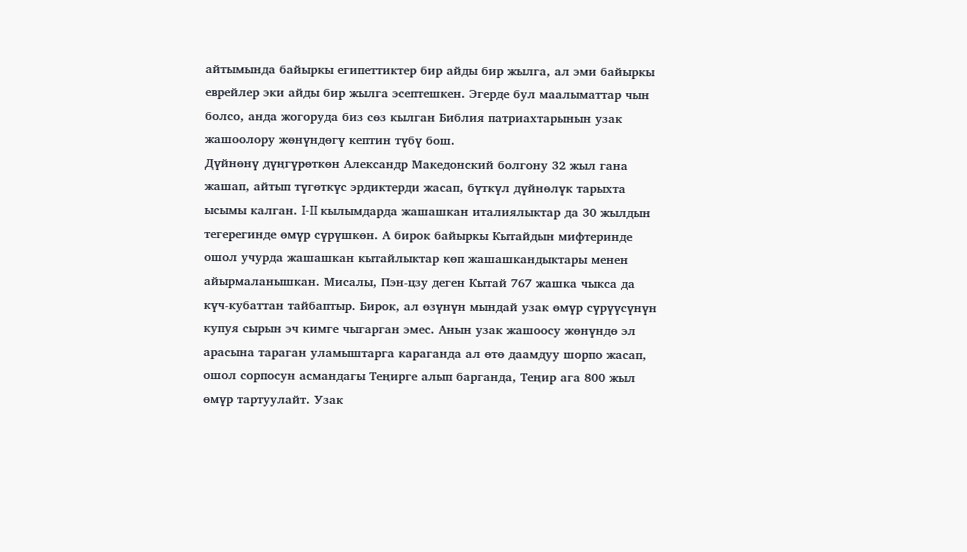айтымында байыркы египеттиктер бир айды бир жылга, ал эми байыркы еврейлер эки айды бир жылга эсептешкен. Эгерде бул маалыматтар чын болсо, анда жогоруда биз сөз кылган Библия патриахтарынын узак жашоолору жөнүндөгү кептин түбү бош.
Дүйнөнү дүңгүрөткөн Александр Македонский болгону 32 жыл гана жашап, айтып түгөткүс эрдиктерди жасап, бүткүл дүйнөлүк тарыхта ысымы калган. I-II кылымдарда жашашкан италиялыктар да 30 жылдын тегерегинде өмүр сүрүшкөн. А бирок байыркы Кытайдын мифтеринде ошол учурда жашашкан кытайлыктар көп жашашкандыктары менен айырмаланышкан. Мисалы, Пэн-цзу деген Кытай 767 жашка чыкса да күч-кубаттан тайбаптыр. Бирок, ал өзүнүн мындай узак өмүр сүрүүсүнүн купуя сырын эч кимге чыгарган эмес. Анын узак жашоосу жөнүндө эл арасына тараган уламыштарга караганда ал өтө даамдуу шорпо жасап, ошол сорпосун асмандагы Теңирге алып барганда, Теңир ага 800 жыл өмүр тартуулайт. Узак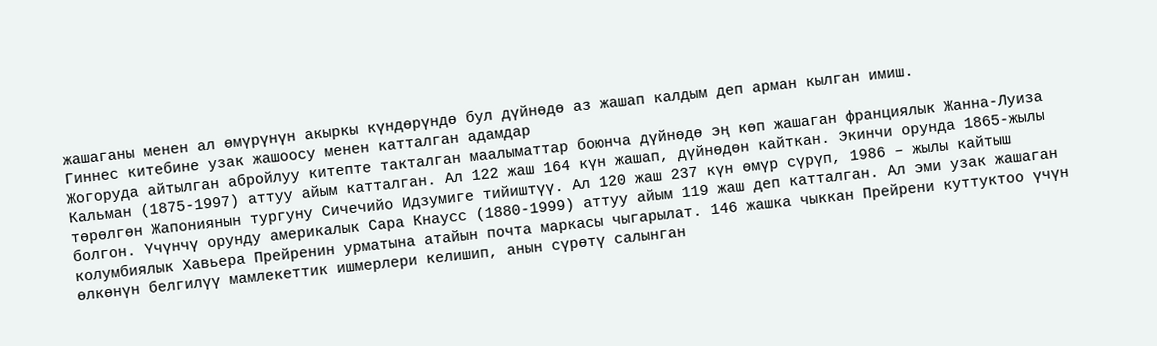жашаганы менен ал өмүрүнүн акыркы күндөрүндө бул дүйнөдө аз жашап калдым деп арман кылган имиш.
Гиннес китебине узак жашоосу менен катталган адамдар
Жогоруда айтылган абройлуу китепте такталган маалыматтар боюнча дүйнөдө эң көп жашаган франциялык Жанна-Луиза Кальман (1875-1997) аттуу айым катталган. Ал 122 жаш 164 күн жашап, дүйнөдөн кайткан. Экинчи орунда 1865-жылы төрөлгөн Жапониянын тургуну Сичечийо Идзумиге тийиштүү. Ал 120 жаш 237 күн өмүр сүрүп, 1986 – жылы кайтыш болгон. Үчүнчү орунду америкалык Сара Кнаусс (1880-1999) аттуу айым 119 жаш деп катталган. Ал эми узак жашаган колумбиялык Хавьера Прейренин урматына атайын почта маркасы чыгарылат. 146 жашка чыккан Прейрени куттуктоо үчүн өлкөнүн белгилүү мамлекеттик ишмерлери келишип, анын сүрөтү салынган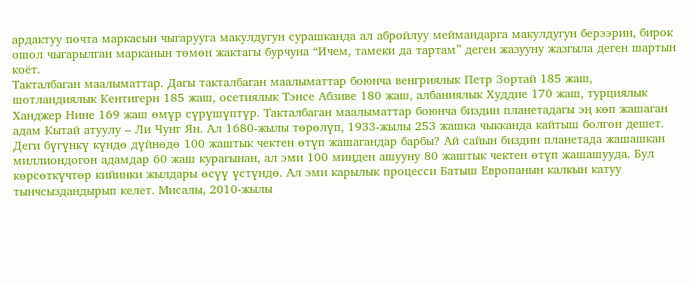ардактуу почта маркасын чыгарууга макулдугун сурашканда ал абройлуу меймандарга макулдугун берээрин, бирок ошол чыгарылган марканын төмөн жактагы бурчуна “Ичем, тамеки да тартам” деген жазууну жазгыла деген шартын коёт.
Такталбаган маалыматтар. Дагы такталбаган маалыматтар боюнча венгриялык Петр Зортай 185 жаш, шотландиялык Кентигерн 185 жаш, осетиялык Тэнсе Абзиве 180 жаш, албаниялык Худдие 170 жаш, турциялык Ханджер Нине 169 жаш өмүр сүрүшүптүр. Такталбаган маалыматтар боюнча биздин планетадагы эң көп жашаган адам Кытай атуулу – Ли Чунг Ян. Ал 1680-жылы төрөлүп, 1933-жылы 253 жашка чыкканда кайтыш болгон дешет.
Деги бүгүнкү күндө дүйнөдө 100 жаштык чектен өтүп жашагандар барбы? Ай сайын биздин планетада жашашкан миллиондогон адамдар 60 жаш курагынан, ал эми 100 миңден ашууну 80 жаштык чектен өтүп жашашууда. Бул көрсөткүчтөр кийинки жылдары өсүү үстүндө. Ал эми карылык процесси Батыш Европанын калкын катуу тынчсыздандырып келет. Мисалы, 2010-жылы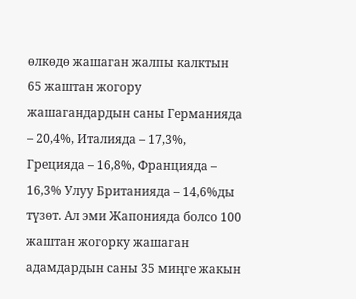өлкөдө жашаган жалпы калктын 65 жаштан жогору жашагандардын саны Германияда – 20,4%, Италияда – 17,3%, Грецияда – 16,8%, Францияда – 16,3% Улуу Британияда – 14,6%ды түзөт. Ал эми Жапонияда болсо 100 жаштан жогорку жашаган адамдардын саны 35 миңге жакын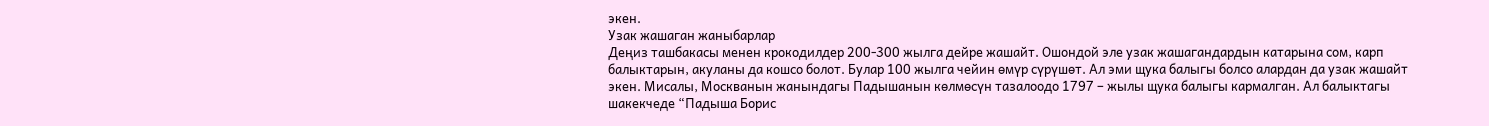экен.
Узак жашаган жаныбарлар
Деңиз ташбакасы менен крокодилдер 200-300 жылга дейре жашайт. Ошондой эле узак жашагандардын катарына сом, карп балыктарын, акуланы да кошсо болот. Булар 100 жылга чейин өмүр сүрүшөт. Ал эми щука балыгы болсо алардан да узак жашайт экен. Мисалы, Москванын жанындагы Падышанын көлмөсүн тазалоодо 1797 – жылы щука балыгы кармалган. Ал балыктагы шакекчеде “Падыша Борис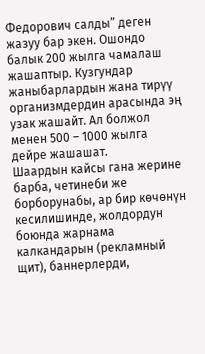Федорович салды” деген жазуу бар экен. Ошондо балык 200 жылга чамалаш жашаптыр. Кузгундар жаныбарлардын жана тирүү организмдердин арасында эң узак жашайт. Ал болжол менен 500 – 1000 жылга дейре жашашат.
Шаардын кайсы гана жерине барба, четинеби же борборунабы, ар бир көчөнүн кесилишинде, жолдордун боюнда жарнама калкандарын (рекламный щит), баннерлерди,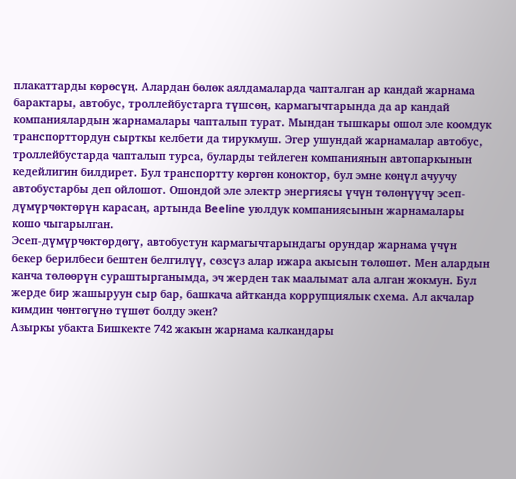плакаттарды көрөсүң. Алардан бөлөк аялдамаларда чапталган ар кандай жарнама барактары, автобус, троллейбустарга түшсөң, кармагычтарында да ар кандай компаниялардын жарнамалары чапталып турат. Мындан тышкары ошол эле коомдук транспорттордун сырткы келбети да тирукмуш. Эгер ушундай жарнамалар автобус, троллейбустарда чапталып турса, буларды тейлеген компаниянын автопаркынын кедейлигин билдирет. Бул транспортту көргөн коноктор, бул эмне көңүл ачуучу автобустарбы деп ойлошот. Ошондой эле электр энергиясы үчүн төлөнүүчү эсеп-дүмүрчөктөрүн карасаң, артында Beeline уюлдук компаниясынын жарнамалары кошо чыгарылган.
Эсеп-дүмүрчөктөрдөгү, автобустун кармагычтарындагы орундар жарнама үчүн бекер берилбеси бештен белгилүү, сөзсүз алар ижара акысын төлөшөт. Мен алардын канча төлөөрүн сураштырганымда, эч жерден так маалымат ала алган жокмун. Бул жерде бир жашыруун сыр бар, башкача айтканда коррупциялык схема. Ал акчалар кимдин чөнтөгүнө түшөт болду экен?
Азыркы убакта Бишкекте 742 жакын жарнама калкандары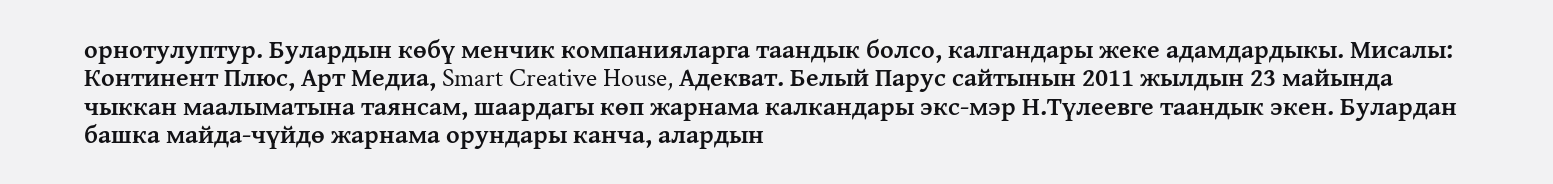орнотулуптур. Булардын көбү менчик компанияларга таандык болсо, калгандары жеке адамдардыкы. Мисалы: Континент Плюс, Арт Медиа, Smart Creative House, Адекват. Белый Парус сайтынын 2011 жылдын 23 майында чыккан маалыматына таянсам, шаардагы көп жарнама калкандары экс-мэр Н.Түлеевге таандык экен. Булардан башка майда-чүйдө жарнама орундары канча, алардын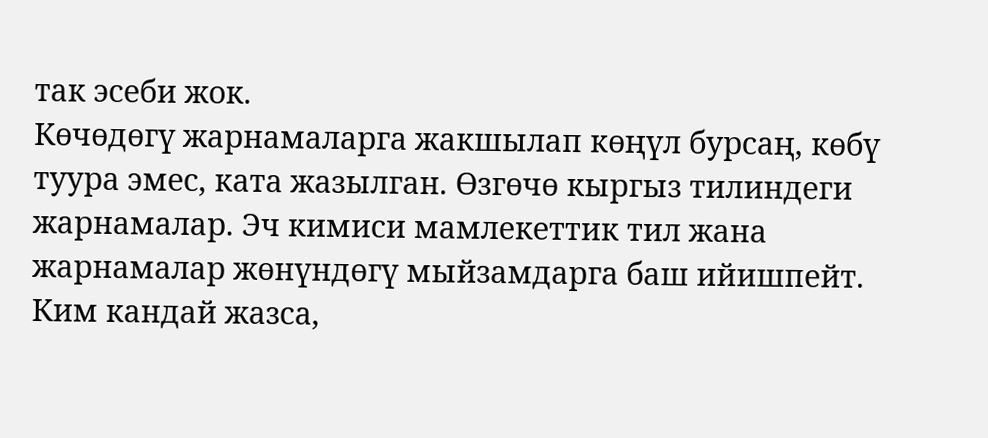так эсеби жок.
Көчөдөгү жарнамаларга жакшылап көңүл бурсаң, көбү туура эмес, ката жазылган. Өзгөчө кыргыз тилиндеги жарнамалар. Эч кимиси мамлекеттик тил жана жарнамалар жөнүндөгү мыйзамдарга баш ийишпейт. Ким кандай жазса,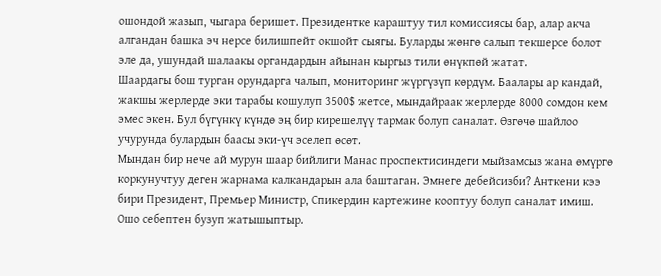ошондой жазып, чыгара беришет. Президентке караштуу тил комиссиясы бар, алар акча алгандан башка эч нерсе билишпейт окшойт сыягы. Буларды жөнгө салып текшерсе болот эле да, ушундай шалаакы органдардын айынан кыргыз тили өнүкпөй жатат.
Шаардагы бош турган орундарга чалып, мониторинг жүргүзүп көрдүм. Баалары ар кандай, жакшы жерлерде эки тарабы кошулуп 3500$ жетсе, мындайраак жерлерде 8000 сомдон кем эмес экен. Бул бүгүнкү күндө эң бир кирешелүү тармак болуп саналат. Өзгөчө шайлоо учурунда булардын баасы эки-үч эселеп өсөт.
Мындан бир нече ай мурун шаар бийлиги Манас проспектисиндеги мыйзамсыз жана өмүргө коркунучтуу деген жарнама калкандарын ала баштаган. Эмнеге дебейсизби? Анткени кээ бири Президент, Премьер Министр, Спикердин картежине кооптуу болуп саналат имиш. Ошо себептен бузуп жатышыптыр.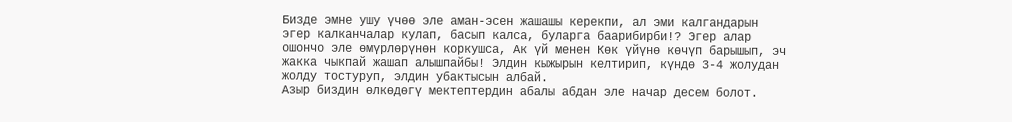Бизде эмне ушу үчөө эле аман-эсен жашашы керекпи, ал эми калгандарын эгер калканчалар кулап, басып калса, буларга баарибирби!? Эгер алар ошончо эле өмүрлөрүнөн коркушса, Ак үй менен Көк үйүнө көчүп барышып, эч жакка чыкпай жашап алышпайбы! Элдин кыжырын келтирип, күндө 3-4 жолудан жолду тостуруп, элдин убактысын албай.
Азыр биздин өлкөдөгү мектептердин абалы абдан эле начар десем болот.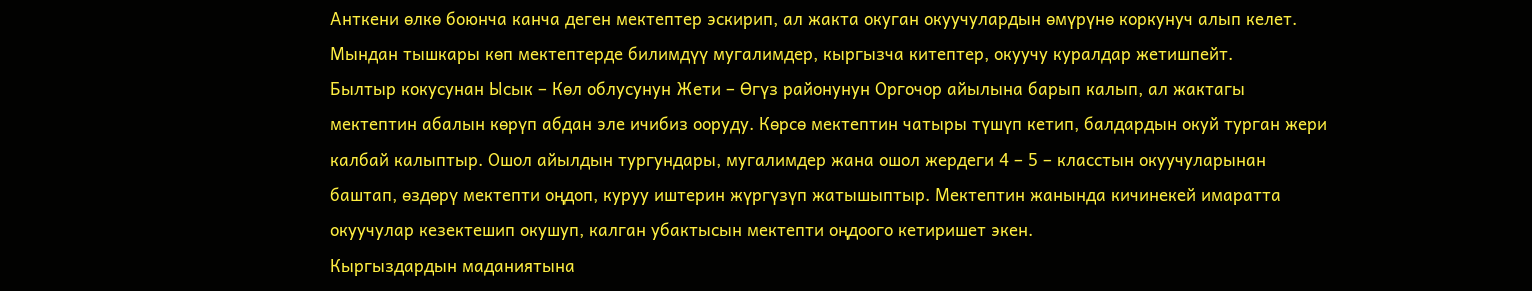Анткени өлкө боюнча канча деген мектептер эскирип, ал жакта окуган окуучулардын өмүрүнө коркунуч алып келет. Мындан тышкары көп мектептерде билимдүү мугалимдер, кыргызча китептер, окуучу куралдар жетишпейт.
Былтыр кокусунан Ысык – Көл облусунун Жети – Өгүз районунун Оргочор айылына барып калып, ал жактагы мектептин абалын көрүп абдан эле ичибиз ооруду. Көрсө мектептин чатыры түшүп кетип, балдардын окуй турган жери калбай калыптыр. Ошол айылдын тургундары, мугалимдер жана ошол жердеги 4 – 5 – класстын окуучуларынан баштап, өздөрү мектепти оңдоп, куруу иштерин жүргүзүп жатышыптыр. Мектептин жанында кичинекей имаратта окуучулар кезектешип окушуп, калган убактысын мектепти оңдоого кетиришет экен.
Кыргыздардын маданиятына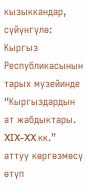кызыккандар, сүйүнгүлө: Кыргыз Республикасынын тарых музейинде “Кыргыздардын ат жабдыктары. XIX-XX кк.” аттуу көргөзмөсү өтүп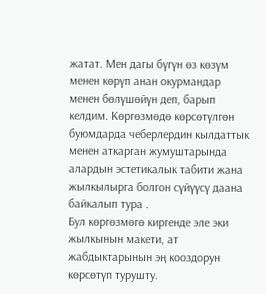жатат. Мен дагы бүгүн өз көзүм менен көрүп анан окурмандар менен бөлүшөйүн деп, барып келдим. Көргөзмөдө көрсөтүлгөн буюмдарда чеберлердин кылдаттык менен аткарган жумуштарында алардын эстетикалык табити жана жылкылырга болгон сүйүүсү даана байкалып тура .
Бул көргөзмөгө киргенде эле эки жылкынын макети, ат жабдыктарынын эң кооздорун көрсөтүп турушту.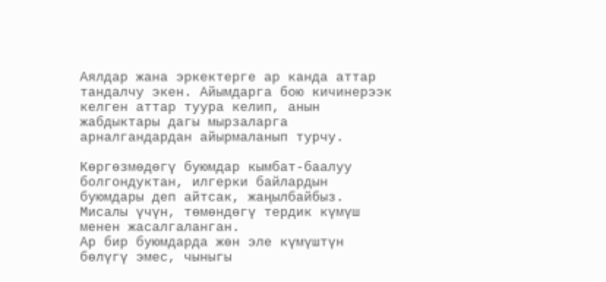Аялдар жана эркектерге ар канда аттар тандалчу экен. Айымдарга бою кичинерээк келген аттар туура келип, анын жабдыктары дагы мырзаларга арналгандардан айырмаланып турчу.

Көргөзмөдөгү буюмдар кымбат-баалуу болгондуктан, илгерки байлардын буюмдары деп айтсак, жаңылбайбыз. Мисалы үчүн, төмөндөгү тердик күмүш менен жасалгаланган.
Ар бир буюмдарда жөн эле күмүштүн бөлүгү эмес, чыныгы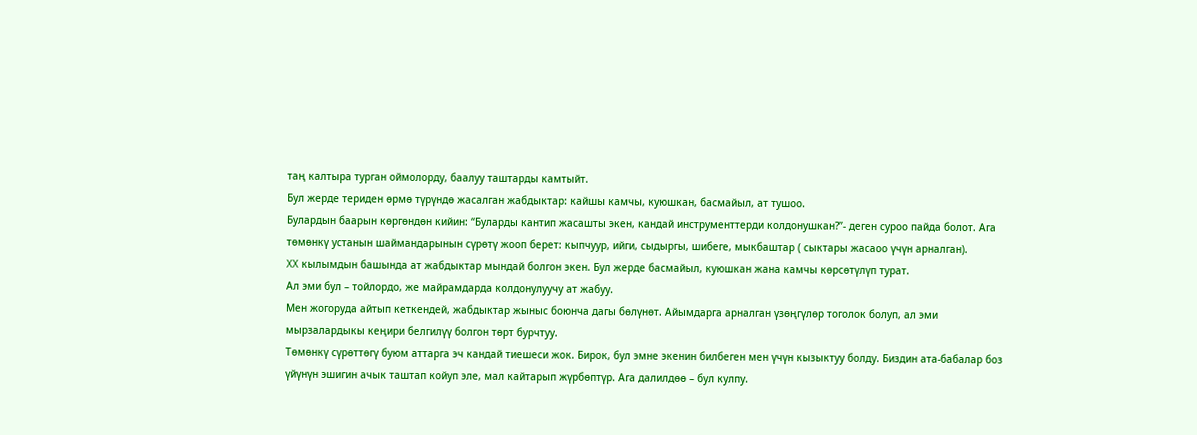таң калтыра турган оймолорду, баалуу таштарды камтыйт.
Бул жерде териден өрмө түрүндө жасалган жабдыктар: кайшы камчы, куюшкан, басмайыл, ат тушоо.
Булардын баарын көргөндөн кийин: “Буларды кантип жасашты экен, кандай инструменттерди колдонушкан?”- деген суроо пайда болот. Ага төмөнкү устанын шаймандарынын сүрөтү жооп берет: кыпчуур, ийги, сыдыргы, шибеге, мыкбаштар ( сыктары жасаоо үчүн арналган).
XX кылымдын башында ат жабдыктар мындай болгон экен. Бул жерде басмайыл, куюшкан жана камчы көрсөтүлүп турат.
Ал эми бул – тойлордо, же майрамдарда колдонулуучу ат жабуу.
Мен жогоруда айтып кеткендей, жабдыктар жыныс боюнча дагы бөлүнөт. Айымдарга арналган үзөңгүлөр тоголок болуп, ал эми мырзалардыкы кеңири белгилүү болгон төрт бурчтуу.
Төмөнкү сүрөттөгү буюм аттарга эч кандай тиешеси жок. Бирок, бул эмне экенин билбеген мен үчүн кызыктуу болду. Биздин ата-бабалар боз үйүнүн эшигин ачык таштап койуп эле, мал кайтарып жүрбөптүр. Ага далилдөө – бул кулпу.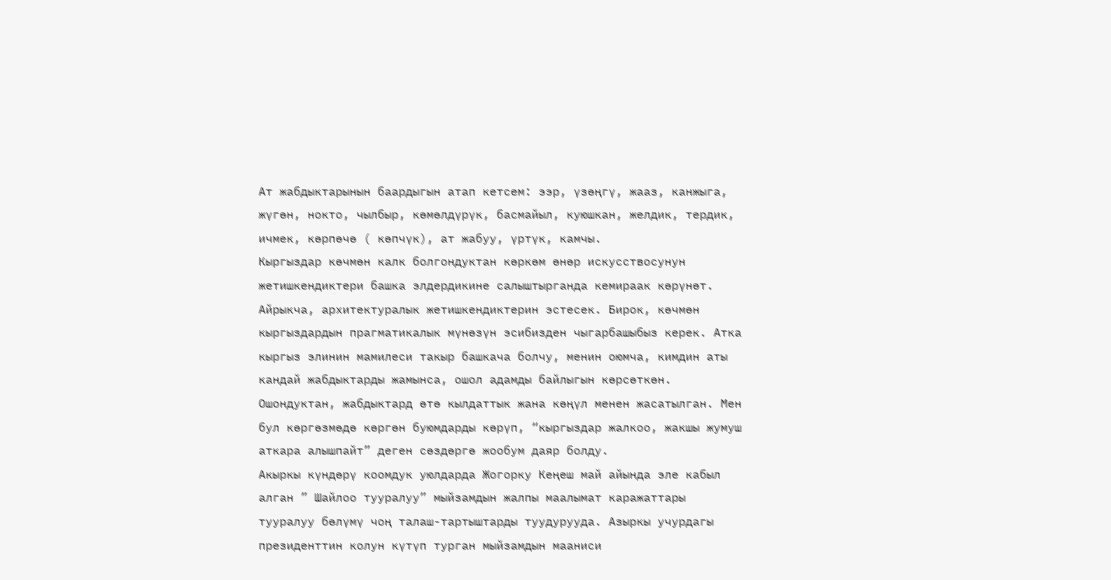Ат жабдыктарынын баардыгын атап кетсем: ээр, үзөңгү, жааз, канжыга, жүгөн, нокто, чылбыр, көмөлдүрүк, басмайыл, куюшкан, желдик, тердик, ичмек, көрпөчө ( көпчүк), ат жабуу, үртүк, камчы.
Кыргыздар көчмөн калк болгондуктан көркөм өнөр искусствосунун жетишкендиктери башка элдердикине салыштырганда кемираак көрүнөт. Айрыкча, архитектуралык жетишкендиктерин эстесек. Бирок, көчмөн кыргыздардын прагматикалык мүнөзүн эсибизден чыгарбашыбыз керек. Атка кыргыз элинин мамилеси такыр башкача болчу, менин оюмча, кимдин аты кандай жабдыктарды жамынса, ошол адамды байлыгын көрсөткөн. Ошондуктан, жабдыктард өтө кылдаттык жана көңүл менен жасатылган. Мен бул көргөзмөдө көргөн буюмдарды көрүп, “кыргыздар жалкоо, жакшы жумуш аткара алышпайт” деген сөздөргө жообум даяр болду.
Акыркы күндөрү коомдук уюлдарда Жогорку Кеңеш май айында эле кабыл алган ” Шайлоо тууралуу” мыйзамдын жалпы маалымат каражаттары тууралуу бөлүмү чоң талаш-тартыштарды туудурууда. Азыркы учурдагы президенттин колун күтүп турган мыйзамдын мааниси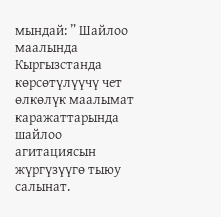мындай: ” Шайлоо маалында Кыргызстанда көрсөтүлүүчү чет өлкөлүк маалымат каражаттарында шайлоо агитациясын жүргүзүүгө тыюу салынат.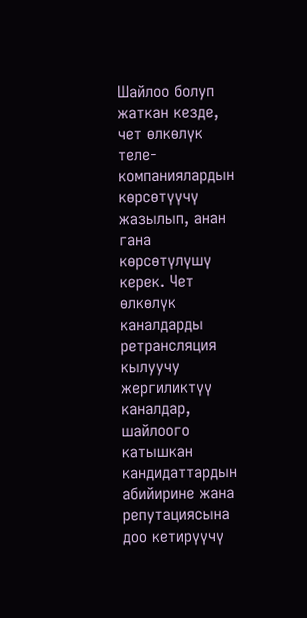Шайлоо болуп жаткан кезде, чет өлкөлүк теле-компаниялардын көрсөтүүчү жазылып, анан гана көрсөтүлүшү керек. Чет өлкөлүк каналдарды ретрансляция кылуучу жергиликтүү каналдар, шайлоого катышкан кандидаттардын абийирине жана репутациясына доо кетирүүчү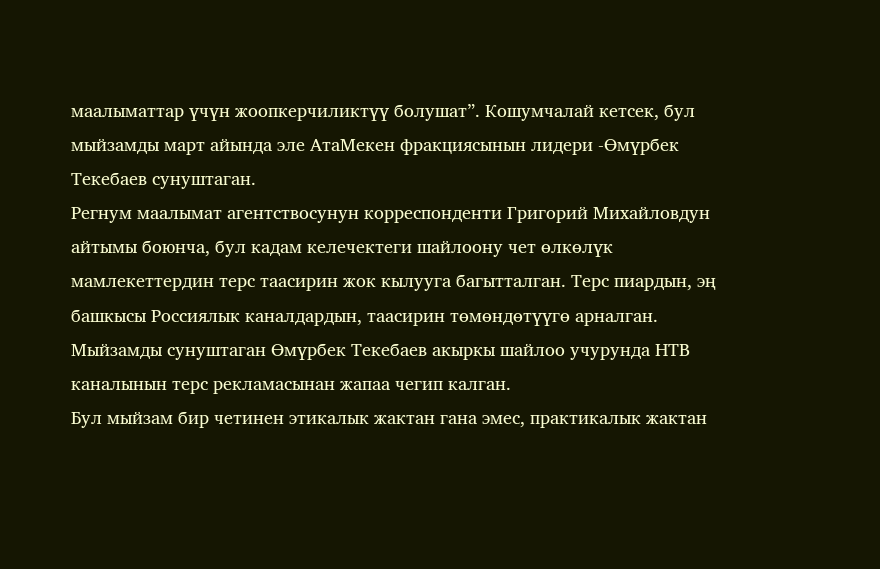маалыматтар үчүн жоопкерчиликтүү болушат”. Кошумчалай кетсек, бул мыйзамды март айында эле АтаМекен фракциясынын лидери -Өмүрбек Текебаев сунуштаган.
Регнум маалымат агентствосунун корреспонденти Григорий Михайловдун айтымы боюнча, бул кадам келечектеги шайлоону чет өлкөлүк мамлекеттердин терс таасирин жок кылууга багытталган. Терс пиардын, эң башкысы Россиялык каналдардын, таасирин төмөндөтүүгө арналган. Мыйзамды сунуштаган Өмүрбек Текебаев акыркы шайлоо учурунда НТВ каналынын терс рекламасынан жапаа чегип калган.
Бул мыйзам бир четинен этикалык жактан гана эмес, практикалык жактан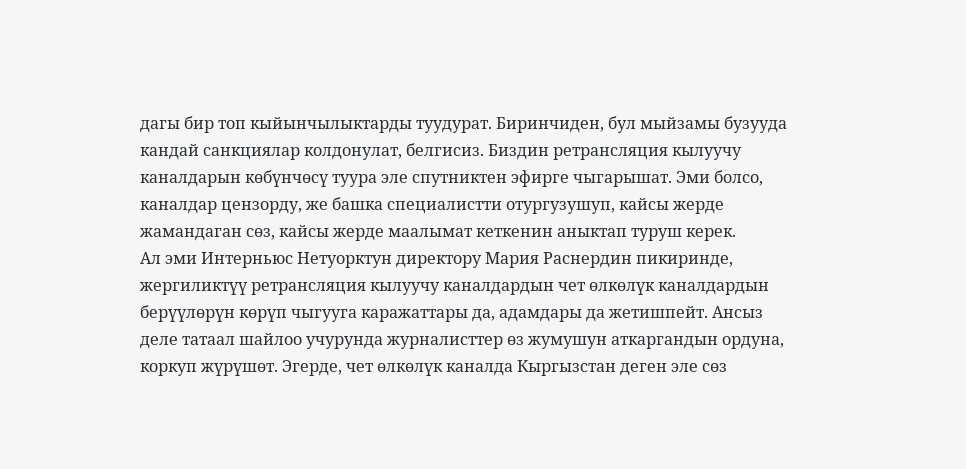дагы бир топ кыйынчылыктарды туудурат. Биринчиден, бул мыйзамы бузууда кандай санкциялар колдонулат, белгисиз. Биздин ретрансляция кылуучу каналдарын көбүнчөсү туура эле спутниктен эфирге чыгарышат. Эми болсо, каналдар цензорду, же башка специалистти отургузушуп, кайсы жерде жамандаган сөз, кайсы жерде маалымат кеткенин аныктап туруш керек.
Ал эми Интерньюс Нетуорктун директору Мария Раснердин пикиринде, жергиликтүү ретрансляция кылуучу каналдардын чет өлкөлүк каналдардын берүүлөрүн көрүп чыгууга каражаттары да, адамдары да жетишпейт. Ансыз деле татаал шайлоо учурунда журналисттер өз жумушун аткаргандын ордуна, коркуп жүрүшөт. Эгерде, чет өлкөлүк каналда Кыргызстан деген эле сөз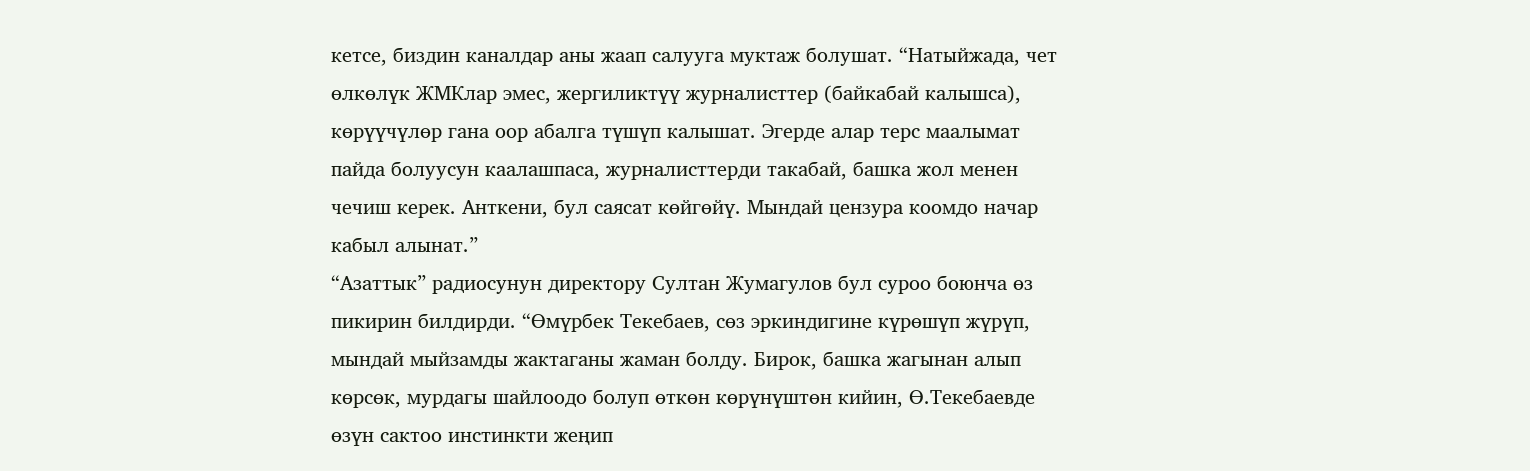кетсе, биздин каналдар аны жаап салууга муктаж болушат. “Натыйжада, чет өлкөлүк ЖМКлар эмес, жергиликтүү журналисттер (байкабай калышса), көрүүчүлөр гана оор абалга түшүп калышат. Эгерде алар терс маалымат пайда болуусун каалашпаса, журналисттерди такабай, башка жол менен чечиш керек. Анткени, бул саясат көйгөйү. Мындай цензура коомдо начар кабыл алынат.”
“Азаттык” радиосунун директору Султан Жумагулов бул суроо боюнча өз пикирин билдирди. “Өмүрбек Текебаев, сөз эркиндигине күрөшүп жүрүп, мындай мыйзамды жактаганы жаман болду. Бирок, башка жагынан алып көрсөк, мурдагы шайлоодо болуп өткөн көрүнүштөн кийин, Ө.Текебаевде өзүн сактоо инстинкти жеңип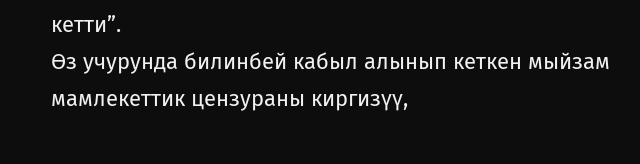кетти”.
Өз учурунда билинбей кабыл алынып кеткен мыйзам мамлекеттик цензураны киргизүү,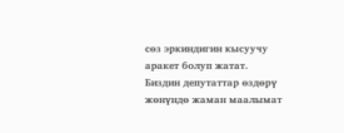сөз эркиндигин кысуучу аракет болуп жатат.
Биздин депутаттар өздөрү жөнүндө жаман маалымат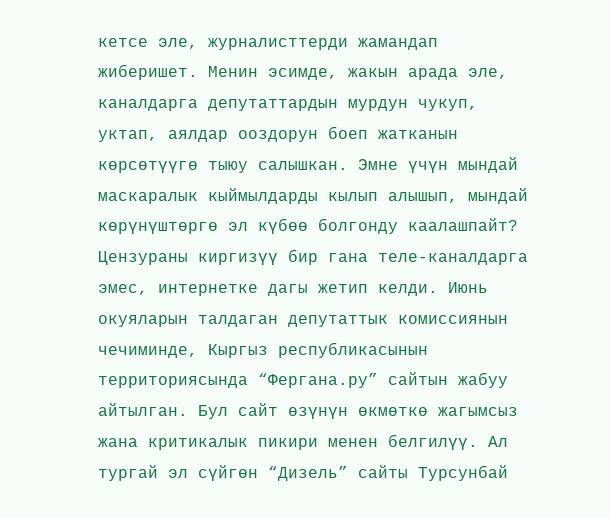кетсе эле, журналисттерди жамандап жиберишет. Менин эсимде, жакын арада эле, каналдарга депутаттардын мурдун чукуп, уктап, аялдар ооздорун боеп жатканын көрсөтүүгө тыюу салышкан. Эмне үчүн мындай маскаралык кыймылдарды кылып алышып, мындай көрүнүштөргө эл күбөө болгонду каалашпайт?
Цензураны киргизүү бир гана теле-каналдарга эмес, интернетке дагы жетип келди. Июнь окуяларын талдаган депутаттык комиссиянын чечиминде, Кыргыз республикасынын территориясында “Фергана.ру” сайтын жабуу айтылган. Бул сайт өзүнүн өкмөткө жагымсыз жана критикалык пикири менен белгилүү. Ал тургай эл сүйгөн “Дизель” сайты Турсунбай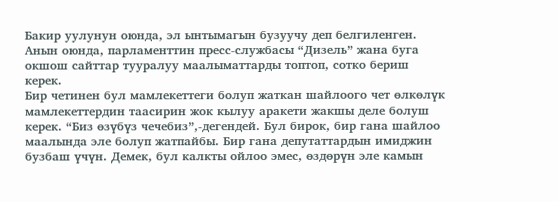Бакир уулунун оюнда, эл ынтымагын бузуучу деп белгиленген. Анын оюнда, парламенттин пресс-службасы “Дизель” жана буга окшош сайттар тууралуу маалыматтарды топтоп, сотко бериш
керек.
Бир четинен бул мамлекеттеги болуп жаткан шайлоого чет өлкөлүк мамлекеттердин таасирин жок кылуу аракети жакшы деле болуш керек. “Биз өзүбүз чечебиз”,-дегендей. Бул бирок, бир гана шайлоо маалында эле болуп жатпайбы. Бир гана депутаттардын имиджин бузбаш үчүн. Демек, бул калкты ойлоо эмес, өздөрүн эле камын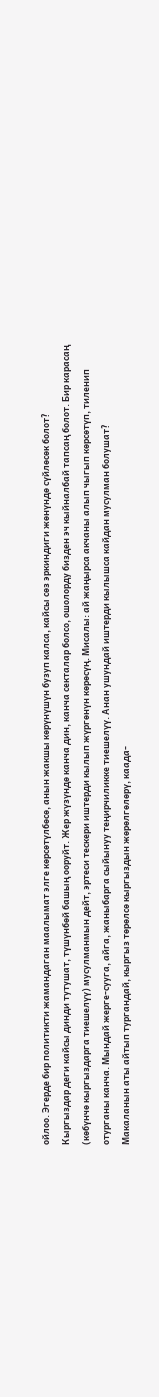ойлоо. Эгерде бир политикти жамандаган маалымат элге көрсөтүлбөсө, анын жакшы көрүнүшүн бузуп калса, кайсы сөз эркиндиги жөнүндө сүйлөсөк болот?
Кыргыздар деги кайсы динди тутушат, түшүнбөй башың ооруйт. Жер жүзүндө канча дин, канча секталар болсо, ошолорду бизден эч кыйналбай тапсаң болот. Бир карасаң (көбүнчө кыргыздарга тиешелүү) мусулманмын дейт, эртеси тескери иштерди кылып жүргөнүн көрөсүң. Мисалы: ай жаңырса акчаны алып чыгып көрсөтүп, тиленип отурганы канча. Мындай жерге-сууга, айга, жаныбарга сыйынуу теңирчиликке тиешелүү. Анан ушундай иштерди кылышса кайдан мусулман болушат?
Макаланын аты айтып тургандай, кыргыз төрөлсө кыргыздын жөрөлгөлөрү, каада-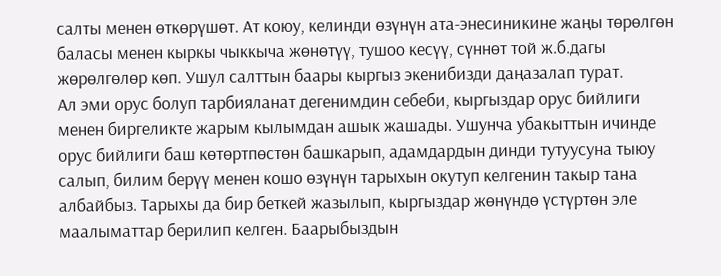салты менен өткөрүшөт. Ат коюу, келинди өзүнүн ата-энесиникине жаңы төрөлгөн баласы менен кыркы чыккыча жөнөтүү, тушоо кесүү, сүннөт той ж.б.дагы жөрөлгөлөр көп. Ушул салттын баары кыргыз экенибизди даңазалап турат.
Ал эми орус болуп тарбияланат дегенимдин себеби, кыргыздар орус бийлиги менен биргеликте жарым кылымдан ашык жашады. Ушунча убакыттын ичинде орус бийлиги баш көтөртпөстөн башкарып, адамдардын динди тутуусуна тыюу салып, билим берүү менен кошо өзүнүн тарыхын окутуп келгенин такыр тана албайбыз. Тарыхы да бир беткей жазылып, кыргыздар жөнүндө үстүртөн эле маалыматтар берилип келген. Баарыбыздын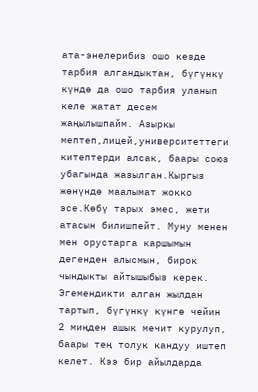ата-энелерибиз ошо кезде тарбия алгандыктан, бүгүнкү күндө да ошо тарбия уланып келе жатат десем жаңылышпайм. Азыркы мептеп,лицей,университеттеги китептерди алсак, баары союз убагында жазылган.Кыргыз жөнүндө маалымат жокко эсе.Көбү тарых эмес, жети атасын билишпейт. Муну менен мен орустарга каршымын дегенден алысмын, бирок чындыкты айтышыбыз керек.
Эгемендикти алган жылдан тартып, бүгүнкү күнгө чейин 2 миңден ашык мечит курулуп, баары тең толук кандуу иштеп келет. Кээ бир айылдарда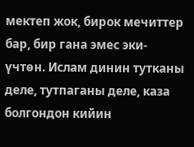мектеп жок, бирок мечиттер бар, бир гана эмес эки-үчтөн. Ислам динин тутканы деле, тутпаганы деле, каза болгондон кийин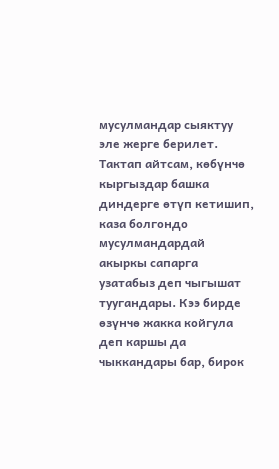мусулмандар сыяктуу эле жерге берилет. Тактап айтсам, көбүнчө кыргыздар башка диндерге өтүп кетишип, каза болгондо мусулмандардай акыркы сапарга узатабыз деп чыгышат туугандары. Кээ бирде өзүнчө жакка койгула деп каршы да чыккандары бар, бирок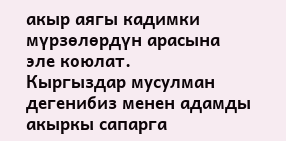акыр аягы кадимки мүрзөлөрдүн арасына эле коюлат.
Кыргыздар мусулман дегенибиз менен адамды акыркы сапарга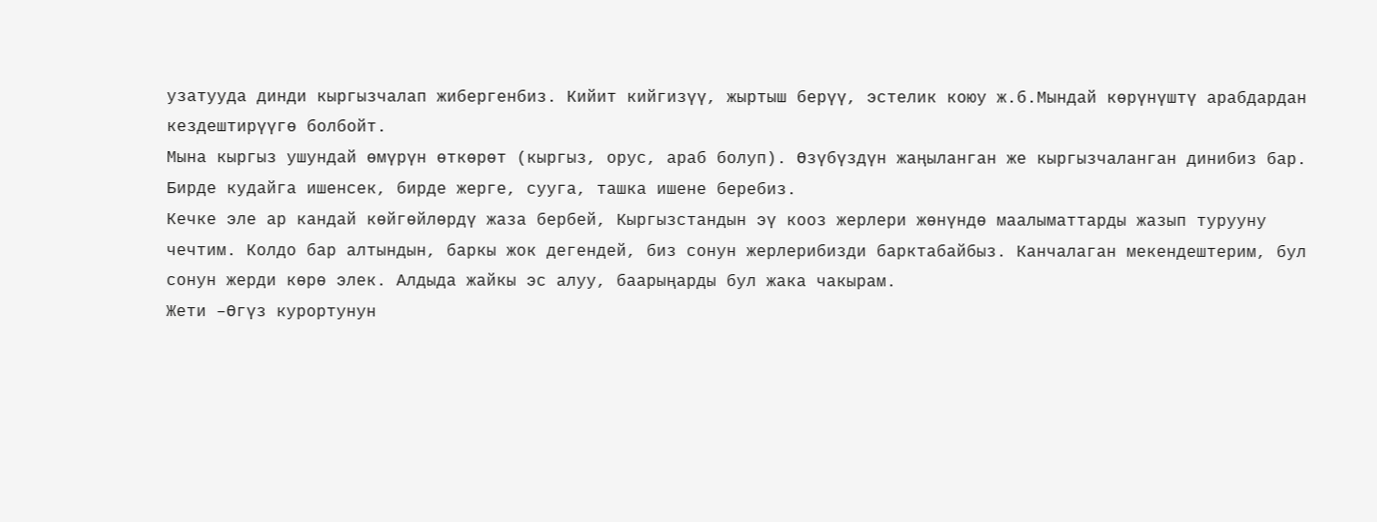узатууда динди кыргызчалап жибергенбиз. Кийит кийгизүү, жыртыш берүү, эстелик коюу ж.б.Мындай көрүнүштү арабдардан кездештирүүгө болбойт.
Мына кыргыз ушундай өмүрүн өткөрөт (кыргыз, орус, араб болуп). Өзүбүздүн жаңыланган же кыргызчаланган динибиз бар. Бирде кудайга ишенсек, бирде жерге, сууга, ташка ишене беребиз.
Кечке эле ар кандай көйгөйлөрдү жаза бербей, Кыргызстандын эү кооз жерлери жөнүндө маалыматтарды жазып турууну чечтим. Колдо бар алтындын, баркы жок дегендей, биз сонун жерлерибизди барктабайбыз. Канчалаган мекендештерим, бул сонун жерди көрө элек. Алдыда жайкы эс алуу, баарыңарды бул жака чакырам.
Жети –Өгүз курортунун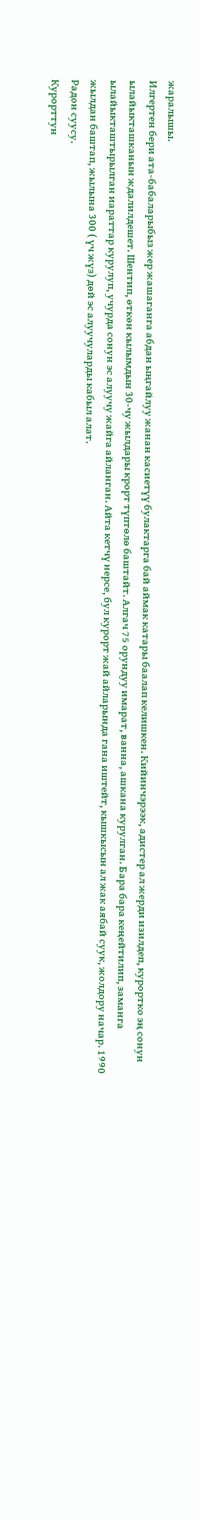жаралышы.
Илгертен бери ата-бабаларыбыз жер жашаганга абдан ыңгайлуу жанан касиетүү булактарга бай аймак катары баалап келишкен. Кийинчэрээк, адистер ал жерди изилдеп, курортко эң сонун ылайыкташканын ждалилдешет. Шентип, өткөн кылымдын 30-чу жылдары крорт түптөлө баштайт. Алгач 75 орундуу имарат, ванна, ашкана курулган. Бара бара кеңейтилип, заманга ылайыкташтырылган иараттар курулуп, учурда сонун эс алуучу жайга айланган. Айта кетчү нерсе, бул курорт жай айларында гана иштейт, кышкысын ал жак аябай суук, жолдору начар. 1990 жылдан баштап, жылына 300 ( үч жүз) дөй эс алуучуларды кабыл алат.
Радон суусу.
Курорттун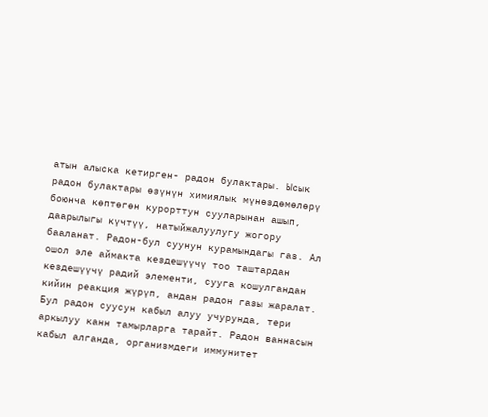атын алыска кетирген- радон булактары. Ысык радон булактары өзүнүн химиялык мүнөздөмөлөрү боюнча көптөгөн курорттун сууларынан ашып, даарылыгы күчтүү, натыйжалуулугу жогору бааланат. Радон-бул суунун курамындагы газ. Ал ошол эле аймакта кездешүүчү тоо таштардан кездешүүчү радий элементи, сууга кошулгандан кийин реакция жүрүп, андан радон газы жаралат. Бул радон суусун кабыл алуу учурунда, тери аркылуу канн тамырларга тарайт. Радон ваннасын кабыл алганда, организмдеги иммунитет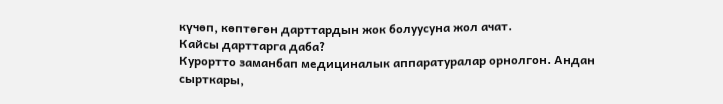күчөп, көптөгөн дарттардын жок болуусуна жол ачат.
Кайсы дарттарга даба?
Курортто заманбап медициналык аппаратуралар орнолгон. Андан сырткары,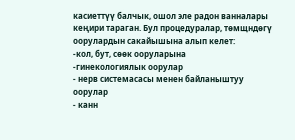касиеттүү балчык, ошол эле радон ванналары кеңири тараган. Бул процедуралар, төмщндөгү оорулардын сакайышына алып келет:
-кол, бут, сөөк ооруларына
-гинекологиялык оорулар
- нерв системасасы менен байланыштуу оорулар
- канн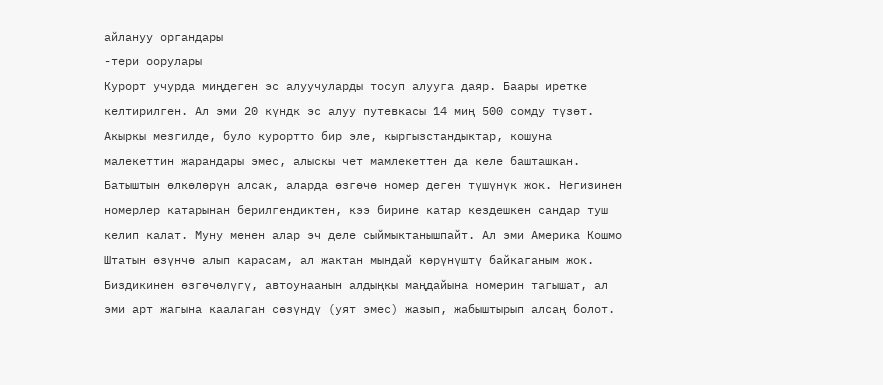айлануу органдары
-тери оорулары
Курорт учурда миңдеген эс алуучуларды тосуп алууга даяр. Баары иретке келтирилген. Ал эми 20 күндк эс алуу путевкасы 14 миң 500 сомду түзөт. Акыркы мезгилде, було курортто бир эле, кыргызстандыктар, кошуна малекеттин жарандары эмес, алыскы чет мамлекеттен да келе башташкан.
Батыштын өлкөлөрүн алсак, аларда өзгөчө номер деген түшүнүк жок. Негизинен номерлер катарынан берилгендиктен, кээ бирине катар кездешкен сандар туш келип калат. Муну менен алар эч деле сыймыктанышпайт. Ал эми Америка Кошмо Штатын өзүнчө алып карасам, ал жактан мындай көрүнүштү байкаганым жок. Биздикинен өзгөчөлүгү, автоунаанын алдыңкы маңдайына номерин тагышат, ал эми арт жагына каалаган сөзүндү (уят эмес) жазып, жабыштырып алсаң болот.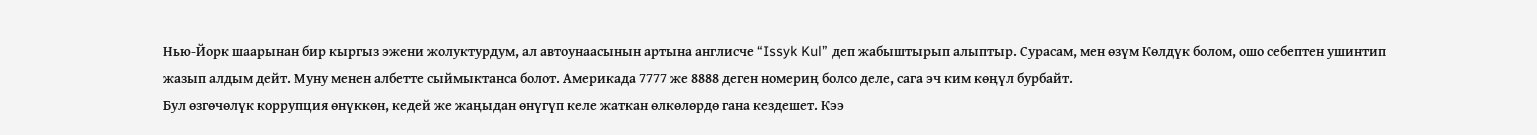Нью-Йорк шаарынан бир кыргыз эжени жолуктурдум, ал автоунаасынын артына англисче “Issyk Kul” деп жабыштырып алыптыр. Сурасам, мен өзүм Көлдүк болом, ошо себептен ушинтип жазып алдым дейт. Муну менен албетте сыймыктанса болот. Америкада 7777 же 8888 деген номериң болсо деле, сага эч ким көңүл бурбайт.
Бул өзгөчөлүк коррупция өнүккөн, кедей же жаңыдан өнүгүп келе жаткан өлкөлөрдө гана кездешет. Кээ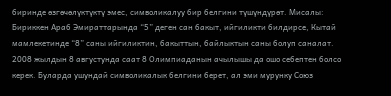биринде өзгөчөлүктүктү эмес, символикалуу бир белгини түшүндүрөт. Мисалы: Бириккен Араб Эмираттарында “5” деген сан бакыт, ийгиликти билдирсе, Кытай мамлекетинде “8” саны ийгиликтин, бакыттын, байлыктын саны болуп саналат. 2008 жылдын 8 августунда саат 8 Олимпиаданын ачылышы да ошо себептен болсо керек. Буларда ушундай символикалык белгини берет, ал эми мурунку Союз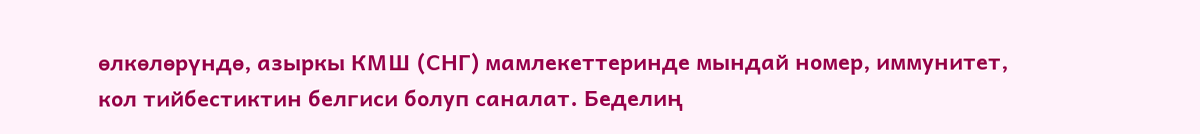өлкөлөрүндө, азыркы КМШ (СНГ) мамлекеттеринде мындай номер, иммунитет, кол тийбестиктин белгиси болуп саналат. Беделиң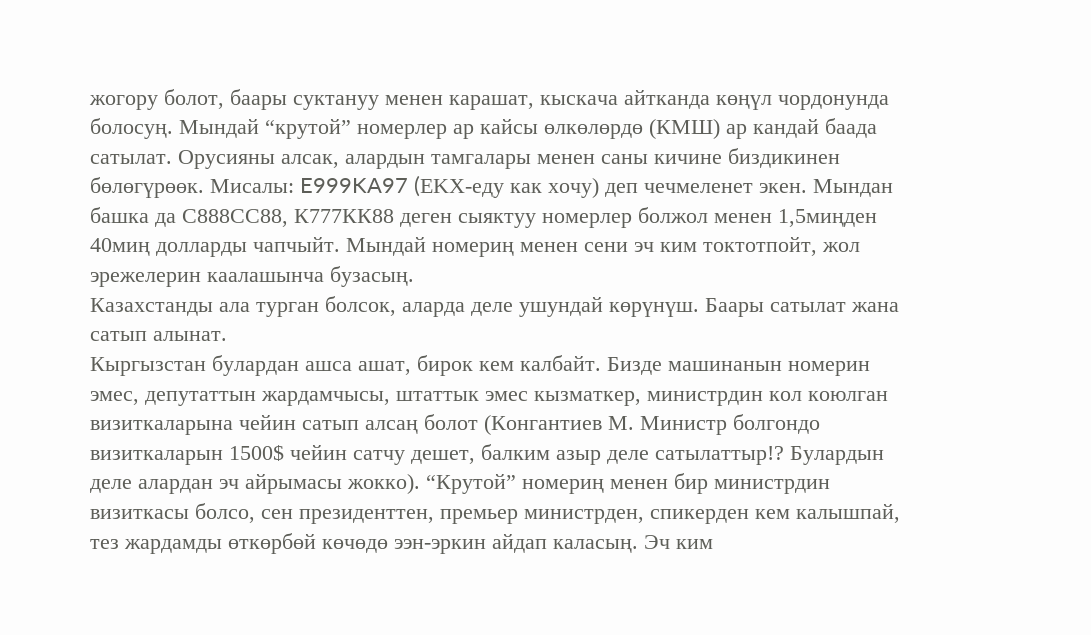жогору болот, баары суктануу менен карашат, кыскача айтканда көңүл чордонунда болосуң. Мындай “крутой” номерлер ар кайсы өлкөлөрдө (КМШ) ар кандай баада сатылат. Орусияны алсак, алардын тамгалары менен саны кичине биздикинен бөлөгүрөөк. Мисалы: E999KA97 (EKХ-еду как хочу) деп чечмеленет экен. Мындан башка да С888СС88, К777КК88 деген сыяктуу номерлер болжол менен 1,5миңден 40миң долларды чапчыйт. Мындай номериң менен сени эч ким токтотпойт, жол эрежелерин каалашынча бузасың.
Казахстанды ала турган болсок, аларда деле ушундай көрүнүш. Баары сатылат жана сатып алынат.
Кыргызстан булардан ашса ашат, бирок кем калбайт. Бизде машинанын номерин эмес, депутаттын жардамчысы, штаттык эмес кызматкер, министрдин кол коюлган визиткаларына чейин сатып алсаң болот (Конгантиев М. Министр болгондо визиткаларын 1500$ чейин сатчу дешет, балким азыр деле сатылаттыр!? Булардын деле алардан эч айрымасы жокко). “Крутой” номериң менен бир министрдин визиткасы болсо, сен президенттен, премьер министрден, спикерден кем калышпай, тез жардамды өткөрбөй көчөдө ээн-эркин айдап каласың. Эч ким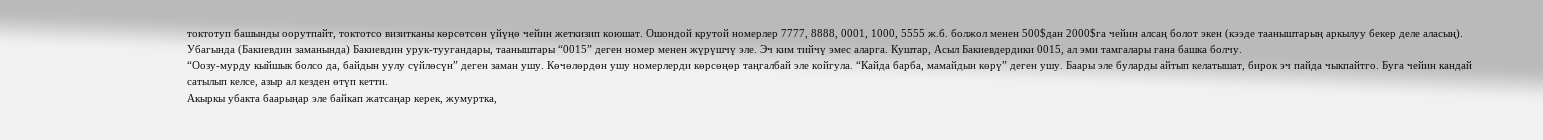токтотуп башынды оорутпайт, токтотсо визитканы көрсөтсөн үйүңө чейин жеткизип коюшат. Ошондой крутой номерлер 7777, 8888, 0001, 1000, 5555 ж.б. болжол менен 500$дан 2000$га чейин алсаң болот экен (кээде тааныштарың аркылуу бекер деле аласың). Убагында (Бакиевдин заманында) Бакиевдин урук-туугандары, тааныштары “0015” деген номер менен жүрүшчү эле. Эч ким тийчү эмес аларга. Куштар, Асыл Бакиевдердики 0015, ал эми тамгалары гана башка болчу.
“Оозу-мурду кыйшык болсо да, байдын уулу сүйлөсүн” деген заман ушу. Көчөлөрдөн ушу номерлерди көрсөңөр таңгалбай эле койгула. “Кайда барба, мамайдын көрү” деген ушу. Баары эле буларды айтып келатышат, бирок эч пайда чыкпайтго. Буга чейин кандай сатылып келсе, азыр ал кезден өтүп кетти.
Акыркы убакта баарыңар эле байкап жатсаңар керек, жумуртка,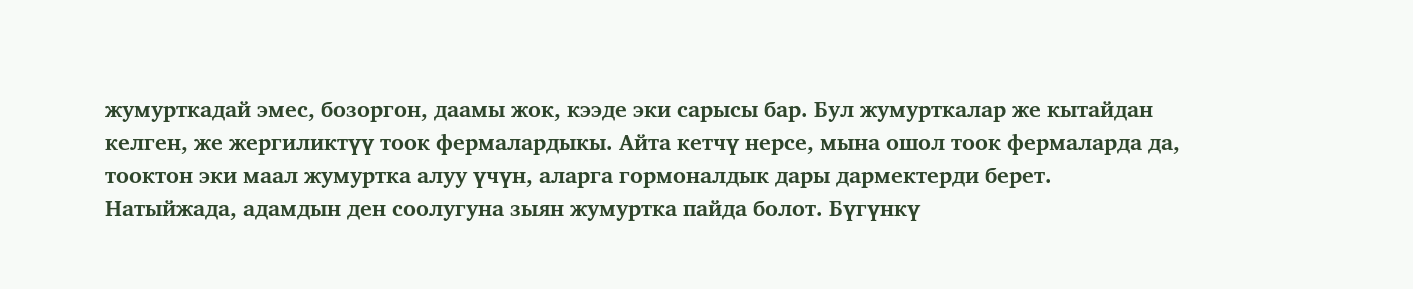жумурткадай эмес, бозоргон, даамы жок, кээде эки сарысы бар. Бул жумурткалар же кытайдан келген, же жергиликтүү тоок фермалардыкы. Айта кетчү нерсе, мына ошол тоок фермаларда да, тооктон эки маал жумуртка алуу үчүн, аларга гормоналдык дары дармектерди берет. Натыйжада, адамдын ден соолугуна зыян жумуртка пайда болот. Бүгүнкү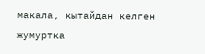макала, кытайдан келген жумуртка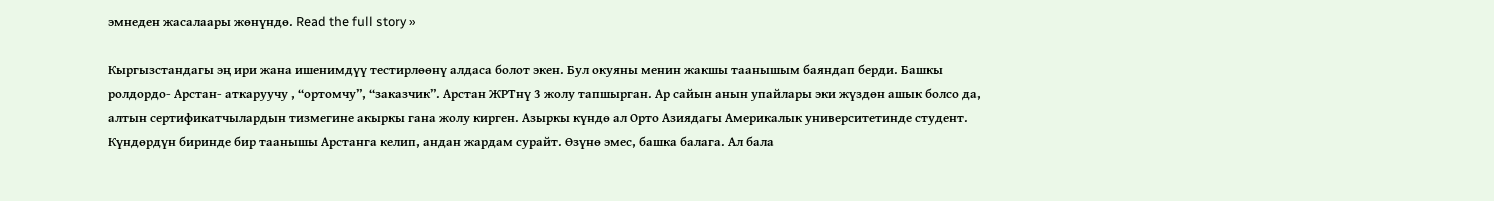эмнеден жасалаары жөнүндө. Read the full story »

Кыргызстандагы эң ири жана ишенимдүү тестирлөөнү алдаса болот экен. Бул окуяны менин жакшы таанышым баяндап берди. Башкы ролдордо- Арстан- аткаруучу , “ортомчу”, “заказчик”. Арстан ЖРТнү 3 жолу тапшырган. Ар сайын анын упайлары эки жүздөн ашык болсо да, алтын сертификатчылардын тизмегине акыркы гана жолу кирген. Азыркы күндө ал Орто Азиядагы Америкалык университетинде студент. Күндөрдүн биринде бир таанышы Арстанга келип, андан жардам сурайт. Өзүнө эмес, башка балага. Ал бала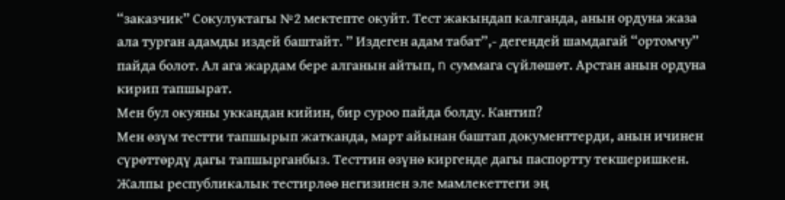“заказчик” Сокулуктагы №2 мектепте окуйт. Тест жакындап калганда, анын ордуна жаза ала турган адамды издей баштайт. ” Издеген адам табат”,- дегендей шамдагай “ортомчу” пайда болот. Ал ага жардам бере алганын айтып, n суммага сүйлөшөт. Арстан анын ордуна кирип тапшырат.
Мен бул окуяны уккандан кийин, бир суроо пайда болду. Кантип?
Мен өзүм тестти тапшырып жатканда, март айынан баштап документтерди, анын ичинен сүрөттөрдү дагы тапшырганбыз. Тесттин өзүнө киргенде дагы паспортту текшеришкен. Жалпы республикалык тестирлөө негизинен эле мамлекеттеги эң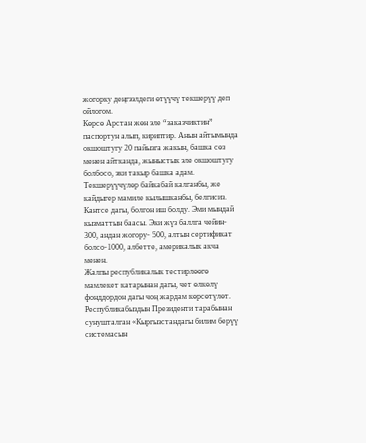жогорку деңгээлдеги өтүүчү текшерүү деп ойлогом.
Көрсө Арстан жөн эле “заказчиктин” паспортун алып, кириптир. Анын айтымында окшоштугу 20 пайызга жакын, башка сөз менен айтканда, жыныстык эле окшоштугу болбосо, эки такыр башка адам. Текшерүүчүлөр байкабай калганбы, же кайдыгер мамиле кылышканбы, белгисиз.
Кантсе дагы, болгон иш болду. Эми мындай кызматтын баасы. Эки жүз баллга чейин- 300, андан жогору- 500, алтын сертификат болсо-1000, албетте, америкалык акча менен.
Жалпы республикалык тестирлөөгө мамлекет катарынан дагы, чет өлкөлү фонддордон дагы чоң жардам көрсөтүлөт. Республикабыздын Президенти тарабынан сунушталган «Кыргызстандагы билим берүү системасын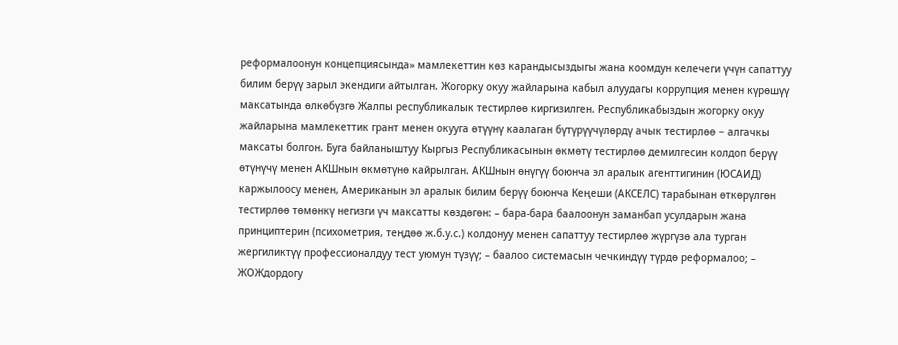реформалоонун концепциясында» мамлекеттин көз карандысыздыгы жана коомдун келечеги үчүн сапаттуу билим берүү зарыл экендиги айтылган. Жогорку окуу жайларына кабыл алуудагы коррупция менен күрөшүү максатында өлкөбүзгө Жалпы республикалык тестирлөө киргизилген. Республикабыздын жогорку окуу жайларына мамлекеттик грант менен окууга өтүүнү каалаган бүтүрүүчүлөрдү ачык тестирлөө − алгачкы максаты болгон. Буга байланыштуу Кыргыз Республикасынын өкмөтү тестирлөө демилгесин колдоп берүү өтүнүчү менен АКШнын өкмөтүнө кайрылган. АКШнын өнүгүү боюнча эл аралык агенттигинин (ЮСАИД) каржылоосу менен, Американын эл аралык билим берүү боюнча Кеңеши (АКСЕЛС) тарабынан өткөрүлгөн тестирлөө төмөнкү негизги үч максатты көздөгөн: – бара-бара баалоонун заманбап усулдарын жана принциптерин (психометрия, теңдөө ж.б.у.с.) колдонуу менен сапаттуу тестирлөө жүргүзө ала турган жергиликтүү профессионалдуу тест уюмун түзүү; – баалоо системасын чечкиндүү түрдө реформалоо; – ЖОЖдордогу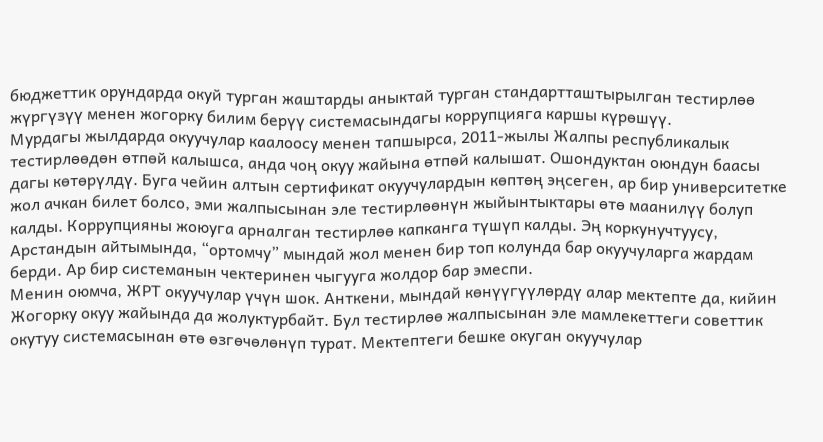бюджеттик орундарда окуй турган жаштарды аныктай турган стандартташтырылган тестирлөө жүргүзүү менен жогорку билим берүү системасындагы коррупцияга каршы күрөшүү.
Мурдагы жылдарда окуучулар каалоосу менен тапшырса, 2011-жылы Жалпы республикалык тестирлөөдөн өтпөй калышса, анда чоң окуу жайына өтпөй калышат. Ошондуктан оюндун баасы дагы көтөрүлдү. Буга чейин алтын сертификат окуучулардын көптөң эңсеген, ар бир университетке жол ачкан билет болсо, эми жалпысынан эле тестирлөөнүн жыйынтыктары өтө маанилүү болуп калды. Коррупцияны жоюуга арналган тестирлөө капканга түшүп калды. Эң коркунучтуусу, Арстандын айтымында, “ортомчу” мындай жол менен бир топ колунда бар окуучуларга жардам берди. Ар бир системанын чектеринен чыгууга жолдор бар эмеспи.
Менин оюмча, ЖРТ окуучулар үчүн шок. Анткени, мындай көнүүгүүлөрдү алар мектепте да, кийин Жогорку окуу жайында да жолуктурбайт. Бул тестирлөө жалпысынан эле мамлекеттеги советтик окутуу системасынан өтө өзгөчөлөнүп турат. Мектептеги бешке окуган окуучулар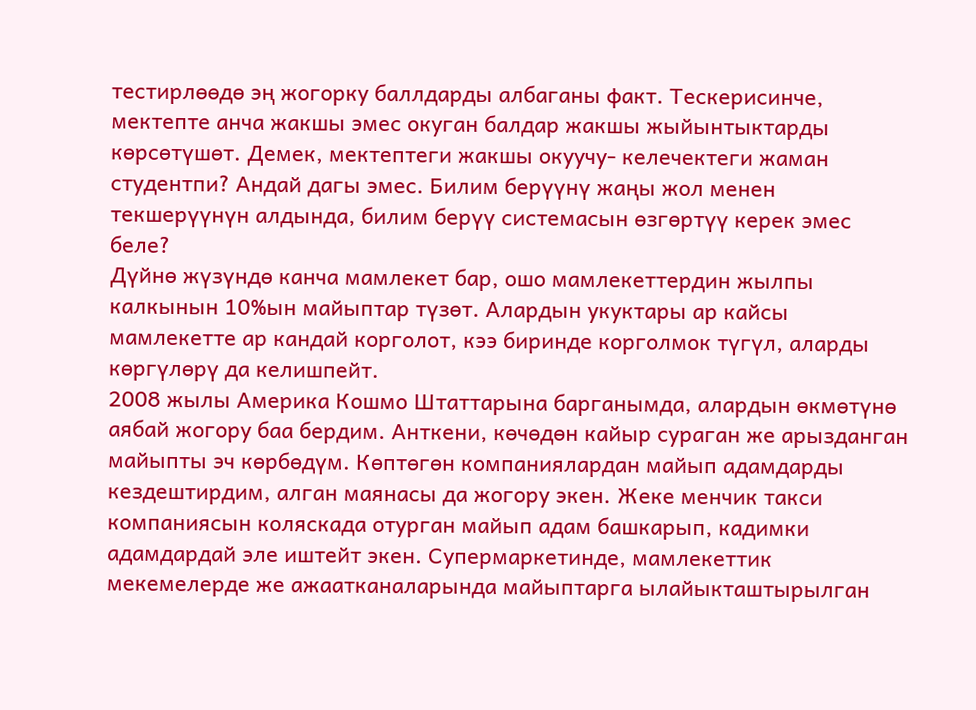тестирлөөдө эң жогорку баллдарды албаганы факт. Тескерисинче, мектепте анча жакшы эмес окуган балдар жакшы жыйынтыктарды көрсөтүшөт. Демек, мектептеги жакшы окуучу- келечектеги жаман студентпи? Андай дагы эмес. Билим берүүнү жаңы жол менен текшерүүнүн алдында, билим берүү системасын өзгөртүү керек эмес беле?
Дүйнө жүзүндө канча мамлекет бар, ошо мамлекеттердин жылпы калкынын 10%ын майыптар түзөт. Алардын укуктары ар кайсы мамлекетте ар кандай корголот, кээ биринде корголмок түгүл, аларды көргүлөрү да келишпейт.
2008 жылы Америка Кошмо Штаттарына барганымда, алардын өкмөтүнө аябай жогору баа бердим. Анткени, көчөдөн кайыр сураган же арызданган майыпты эч көрбөдүм. Көптөгөн компаниялардан майып адамдарды кездештирдим, алган маянасы да жогору экен. Жеке менчик такси компаниясын коляскада отурган майып адам башкарып, кадимки адамдардай эле иштейт экен. Супермаркетинде, мамлекеттик мекемелерде же ажаатканаларында майыптарга ылайыкташтырылган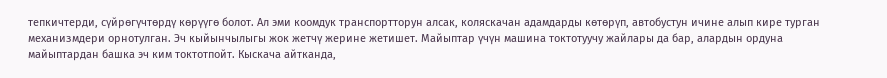тепкичтерди, сүйрөгүчтөрдү көрүүгө болот. Ал эми коомдук транспортторун алсак, коляскачан адамдарды көтөрүп, автобустун ичине алып кире турган механизмдери орнотулган. Эч кыйынчылыгы жок жетчү жерине жетишет. Майыптар үчүн машина токтотуучу жайлары да бар, алардын ордуна майыптардан башка эч ким токтотпойт. Кыскача айтканда,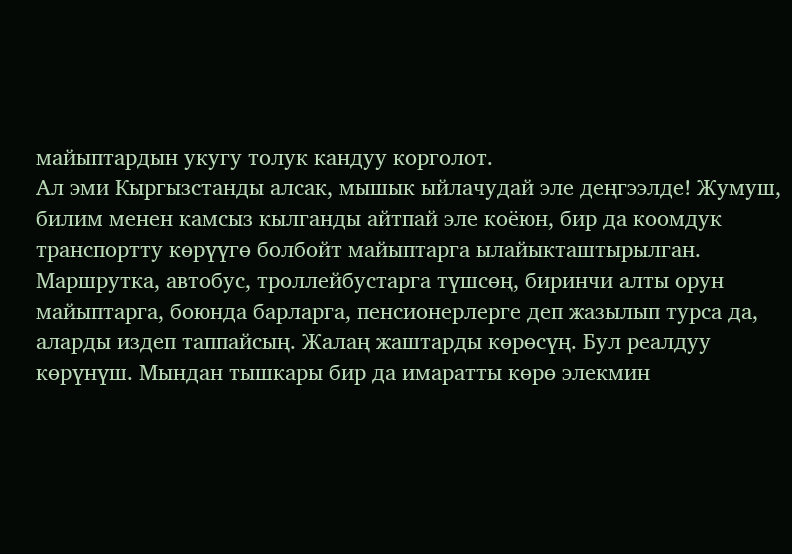майыптардын укугу толук кандуу корголот.
Ал эми Кыргызстанды алсак, мышык ыйлачудай эле деңгээлде! Жумуш, билим менен камсыз кылганды айтпай эле коёюн, бир да коомдук транспортту көрүүгө болбойт майыптарга ылайыкташтырылган. Маршрутка, автобус, троллейбустарга түшсөң, биринчи алты орун майыптарга, боюнда барларга, пенсионерлерге деп жазылып турса да, аларды издеп таппайсың. Жалаң жаштарды көрөсүң. Бул реалдуу көрүнүш. Мындан тышкары бир да имаратты көрө элекмин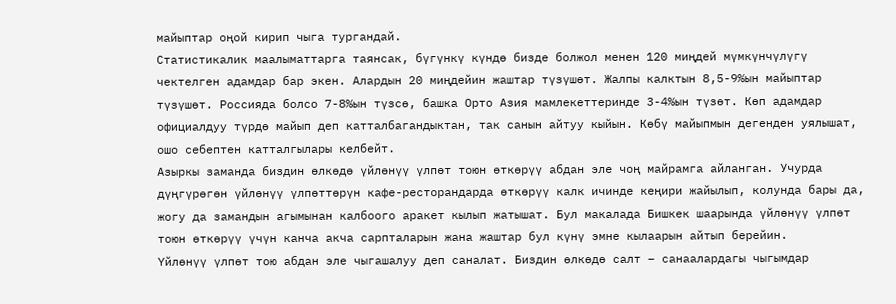майыптар оңой кирип чыга тургандай.
Статистикалик маалыматтарга таянсак, бүгүнкү күндө бизде болжол менен 120 миңдей мүмкүнчүлүгү чектелген адамдар бар экен. Алардын 20 миңдейин жаштар түзүшөт. Жалпы калктын 8,5-9%ын майыптар түзүшөт. Россияда болсо 7-8%ын түзсө, башка Орто Азия мамлекеттеринде 3-4%ын түзөт. Көп адамдар официалдуу түрдө майып деп катталбагандыктан, так санын айтуу кыйын. Көбү майыпмын дегенден уялышат, ошо себептен катталгылары келбейт.
Азыркы заманда биздин өлкөдө үйлөнүү үлпөт тоюн өткөрүү абдан эле чоң майрамга айланган. Учурда дүңгүрөгөн үйлөнүү үлпөттөрүн кафе-ресторандарда өткөрүү калк ичинде кеңири жайылып, колунда бары да, жогу да замандын агымынан калбоого аракет кылып жатышат. Бул макалада Бишкек шаарында үйлөнүү үлпөт тоюн өткөрүү үчүн канча акча сарпталарын жана жаштар бул күнү эмне кылаарын айтып берейин.
Үйлөнүү үлпөт тою абдан эле чыгашалуу деп саналат. Биздин өлкөдө салт – санаалардагы чыгымдар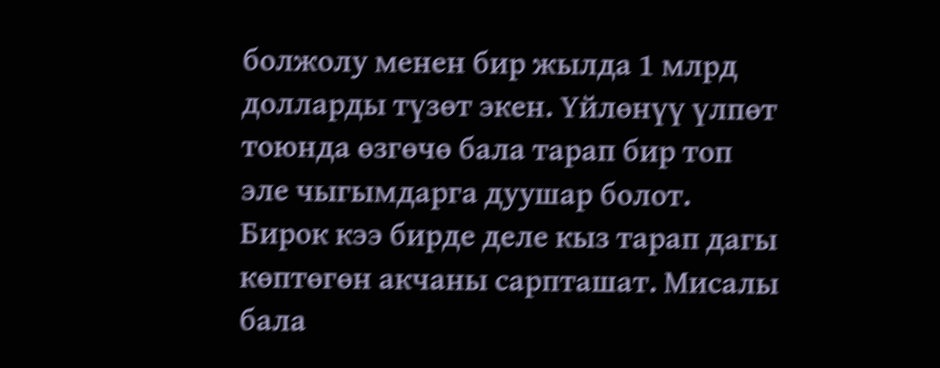болжолу менен бир жылда 1 млрд долларды түзөт экен. Үйлөнүү үлпөт тоюнда өзгөчө бала тарап бир топ эле чыгымдарга дуушар болот. Бирок кээ бирде деле кыз тарап дагы көптөгөн акчаны сарпташат. Мисалы бала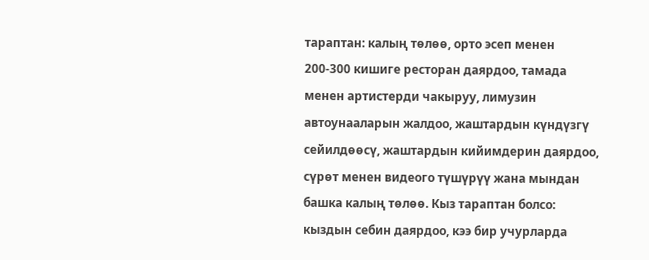тараптан: калың төлөө, орто эсеп менен 200-300 кишиге ресторан даярдоо, тамада менен артистерди чакыруу, лимузин автоунааларын жалдоо, жаштардын күндүзгү сейилдөөсү, жаштардын кийимдерин даярдоо, сүрөт менен видеого түшүрүү жана мындан башка калың төлөө. Кыз тараптан болсо: кыздын себин даярдоо, кээ бир учурларда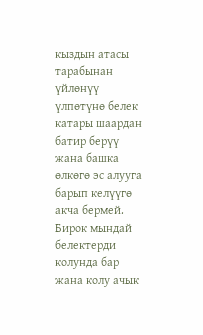кыздын атасы тарабынан үйлөнүү үлпөтүнө белек катары шаардан батир берүү жана башка өлкөгө эс алууга барып келүүгө акча бермей. Бирок мындай белектерди колунда бар жана колу ачык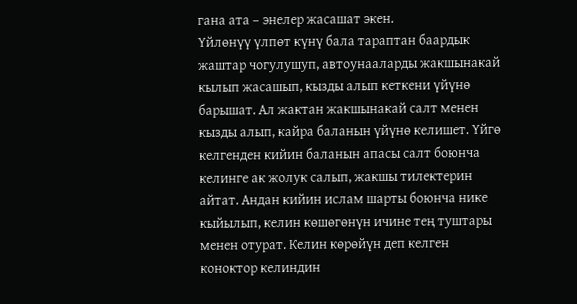гана ата – энелер жасашат экен.
Үйлөнүү үлпөт күнү бала тараптан баардык жаштар чогулушуп, автоунааларды жакшынакай кылып жасашып, кызды алып кеткени үйүнө барышат. Ал жактан жакшынакай салт менен кызды алып, кайра баланын үйүнө келишет. Үйгө келгенден кийин баланын апасы салт боюнча келинге ак жолук салып, жакшы тилектерин айтат. Андан кийин ислам шарты боюнча нике кыйылып, келин көшөгөнүн ичине тең туштары менен отурат. Келин көрөйүн деп келген коноктор келиндин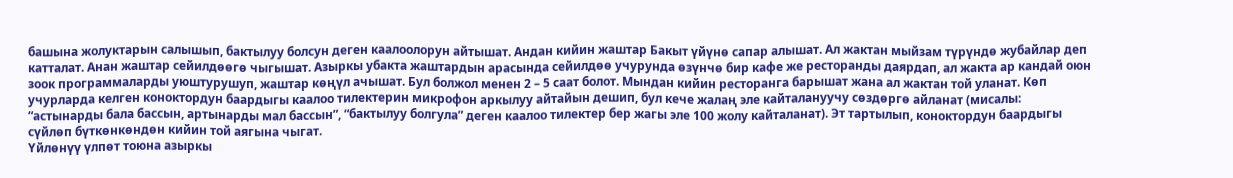башына жолуктарын салышып, бактылуу болсун деген каалоолорун айтышат. Андан кийин жаштар Бакыт үйүнө сапар алышат. Ал жактан мыйзам түрүндө жубайлар деп катталат. Анан жаштар сейилдөөгө чыгышат. Азыркы убакта жаштардын арасында сейилдөө учурунда өзүнчө бир кафе же ресторанды даярдап, ал жакта ар кандай оюн зоок программаларды уюштурушуп, жаштар көңүл ачышат. Бул болжол менен 2 – 5 саат болот. Мындан кийин ресторанга барышат жана ал жактан той уланат. Көп учурларда келген коноктордун баардыгы каалоо тилектерин микрофон аркылуу айтайын дешип, бул кече жалаң эле кайталануучу сөздөргө айланат (мисалы: “астынарды бала бассын, артынарды мал бассын”, “бактылуу болгула” деген каалоо тилектер бер жагы эле 100 жолу кайталанат). Эт тартылып, коноктордун баардыгы сүйлөп бүткөнкөндөн кийин той аягына чыгат.
Үйлөнүү үлпөт тоюна азыркы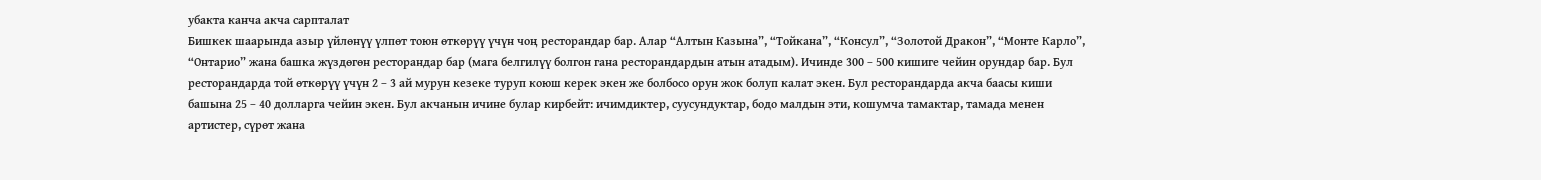убакта канча акча сарпталат
Бишкек шаарында азыр үйлөнүү үлпөт тоюн өткөрүү үчүн чоң ресторандар бар. Алар “Алтын Казына”, “Тойкана”, “Консул”, “Золотой Дракон”, “Монте Карло”, “Онтарио” жана башка жүздөгөн ресторандар бар (мага белгилүү болгон гана ресторандардын атын атадым). Ичинде 300 – 500 кишиге чейин орундар бар. Бул ресторандарда той өткөрүү үчүн 2 – 3 ай мурун кезеке туруп коюш керек экен же болбосо орун жок болуп калат экен. Бул ресторандарда акча баасы киши башына 25 – 40 долларга чейин экен. Бул акчанын ичине булар кирбейт: ичимдиктер, суусундуктар, бодо малдын эти, кошумча тамактар, тамада менен артистер, сүрөт жана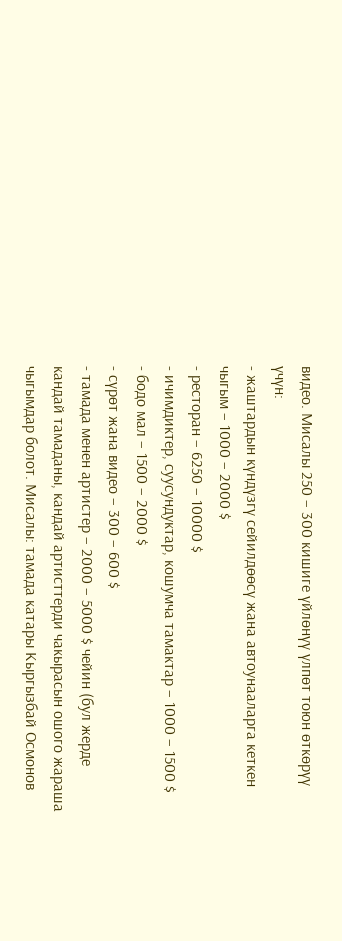видео. Мисалы 250 – 300 кишиге үйлөнүү үлпөт тоюн өткөрүү үчүн:
- жаштардын күндүзгү сейилдөөсү жана автоунааларга кеткен чыгым – 1000 – 2000 $
- ресторан – 6250 – 10000 $
- ичимдиктер, суусундуктар, кошумча тамактар – 1000 – 1500 $
- бодо мал – 1500 – 2000 $
- сүрөт жана видео – 300 – 600 $
- тамада менен артистер – 2000 – 5000 $ чейин (бул жерде кандай тамаданы, кандай артисттерди чакырасын ошого жараша чыгымдар болот. Мисалы: тамада катары Кыргызбай Осмонов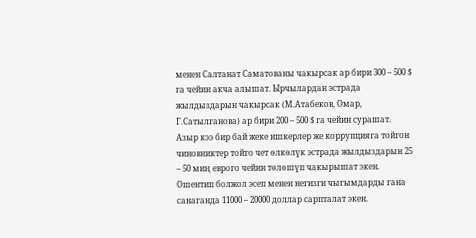менен Салтанат Саматованы чакырсак ар бири 300 – 500 $ га чейин акча алышат. Ырчылардан эстрада жылдыздарын чакырсак (М.Атабеков, Омар, Г.Сатылганова) ар бири 200 – 500 $ га чейин сурашат. Азыр кээ бир бай жеке ишкерлер же коррупцияга тойгон чиновниктер тойго чет өлкөлүк эстрада жылдыздарын 25 – 50 миң еврого чейин төлөшүп чакырышат экен.
Ошентип болжол эсеп менен негизги чыгымдарды гана санаганда 11000 – 20000 доллар сарпталат экен.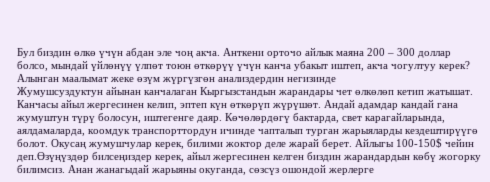Бул биздин өлкө үчүн абдан эле чоң акча. Анткени орточо айлык маяна 200 – 300 доллар болсо, мындай үйлөнүү үлпөт тоюн өткөрүү үчүн канча убакыт иштеп, акча чогултуу керек?
Алынган маалымат жеке өзүм жүргүзгөн анализдердин негизинде
Жумушсуздуктун айынан канчалаган Кыргызстандын жарандары чет өлкөлөп кетип жатышат. Канчасы айыл жергесинен келип, эптеп күн өткөрүп жүрүшөт. Андай адамдар кандай гана жумуштун түрү болосун, иштегенге даяр. Көчөлөрдөгү бактарда, свет карагайларында, аялдамаларда, коомдук транспорттордун ичинде чапталып турган жарыяларды кездештирүүгө болот. Окусаң жумушчулар керек, билими жоктор деле жарай берет. Айлыгы 100-150$ чейин деп.Өзүңүздөр билсеңиздер керек, айыл жергесинен келген биздин жарандардын көбү жогорку билимсиз. Анан жанагыдай жарыяны окуганда, сөзсүз ошондой жерлерге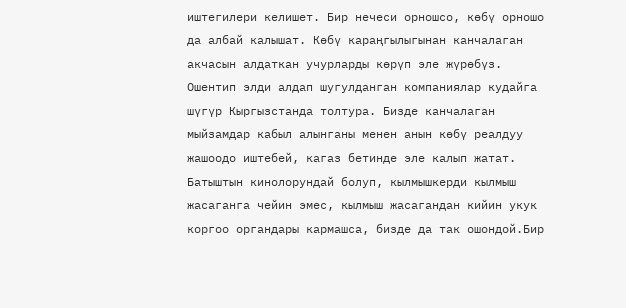иштегилери келишет. Бир нечеси орношсо, көбү орношо да албай калышат. Көбү караңгылыгынан канчалаган акчасын алдаткан учурларды көрүп эле жүрөбүз.
Ошентип элди алдап шугулданган компаниялар кудайга шүгүр Кыргызстанда толтура. Бизде канчалаган мыйзамдар кабыл алынганы менен анын көбү реалдуу жашоодо иштебей, кагаз бетинде эле калып жатат. Батыштын кинолорундай болуп, кылмышкерди кылмыш жасаганга чейин эмес, кылмыш жасагандан кийин укук коргоо органдары кармашса, бизде да так ошондой.Бир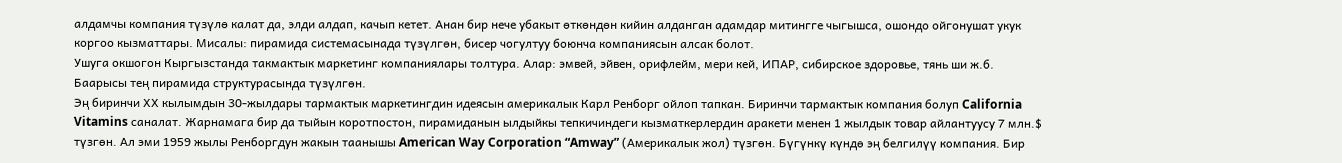алдамчы компания түзүлө калат да, элди алдап, качып кетет. Анан бир нече убакыт өткөндөн кийин алданган адамдар митингге чыгышса, ошондо ойгонушат укук коргоо кызматтары. Мисалы: пирамида системасынада түзүлгөн, бисер чогултуу боюнча компаниясын алсак болот.
Ушуга окшогон Кыргызстанда такмактык маркетинг компаниялары толтура. Алар: эмвей, эйвен, орифлейм, мери кей, ИПАР, сибирское здоровье, тянь ши ж.б. Баарысы тең пирамида структурасында түзүлгөн.
Эң биринчи ХХ кылымдын 30-жылдары тармактык маркетингдин идеясын америкалык Карл Ренборг ойлоп тапкан. Биринчи тармактык компания болуп California Vitamins саналат. Жарнамага бир да тыйын коротпостон, пирамиданын ылдыйкы тепкичиндеги кызматкерлердин аракети менен 1 жылдык товар айлантуусу 7 млн.$ түзгөн. Ал эми 1959 жылы Ренборгдун жакын таанышы American Way Corporation “Amway” (Америкалык жол) түзгөн. Бүгүнкү күндө эң белгилүү компания. Бир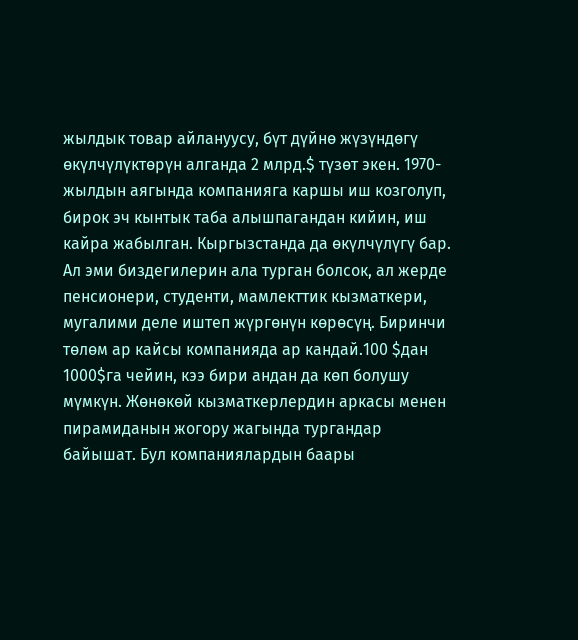жылдык товар айлануусу, бүт дүйнө жүзүндөгү өкүлчүлүктөрүн алганда 2 млрд.$ түзөт экен. 1970-жылдын аягында компанияга каршы иш козголуп, бирок эч кынтык таба алышпагандан кийин, иш кайра жабылган. Кыргызстанда да өкүлчүлүгү бар.
Ал эми биздегилерин ала турган болсок, ал жерде пенсионери, студенти, мамлекттик кызматкери, мугалими деле иштеп жүргөнүн көрөсүң. Биринчи төлөм ар кайсы компанияда ар кандай.100 $дан 1000$га чейин, кээ бири андан да көп болушу мүмкүн. Жөнөкөй кызматкерлердин аркасы менен пирамиданын жогору жагында тургандар байышат. Бул компаниялардын баары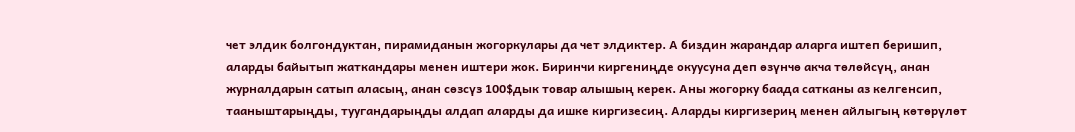чет элдик болгондуктан, пирамиданын жогоркулары да чет элдиктер. А биздин жарандар аларга иштеп беришип, аларды байытып жаткандары менен иштери жок. Биринчи киргениңде окуусуна деп өзүнчө акча төлөйсүң, анан журналдарын сатып аласың, анан сөзсүз 100$дык товар алышың керек. Аны жогорку баада сатканы аз келгенсип, тааныштарыңды, туугандарыңды алдап аларды да ишке киргизесиң. Аларды киргизериң менен айлыгың көтөрүлөт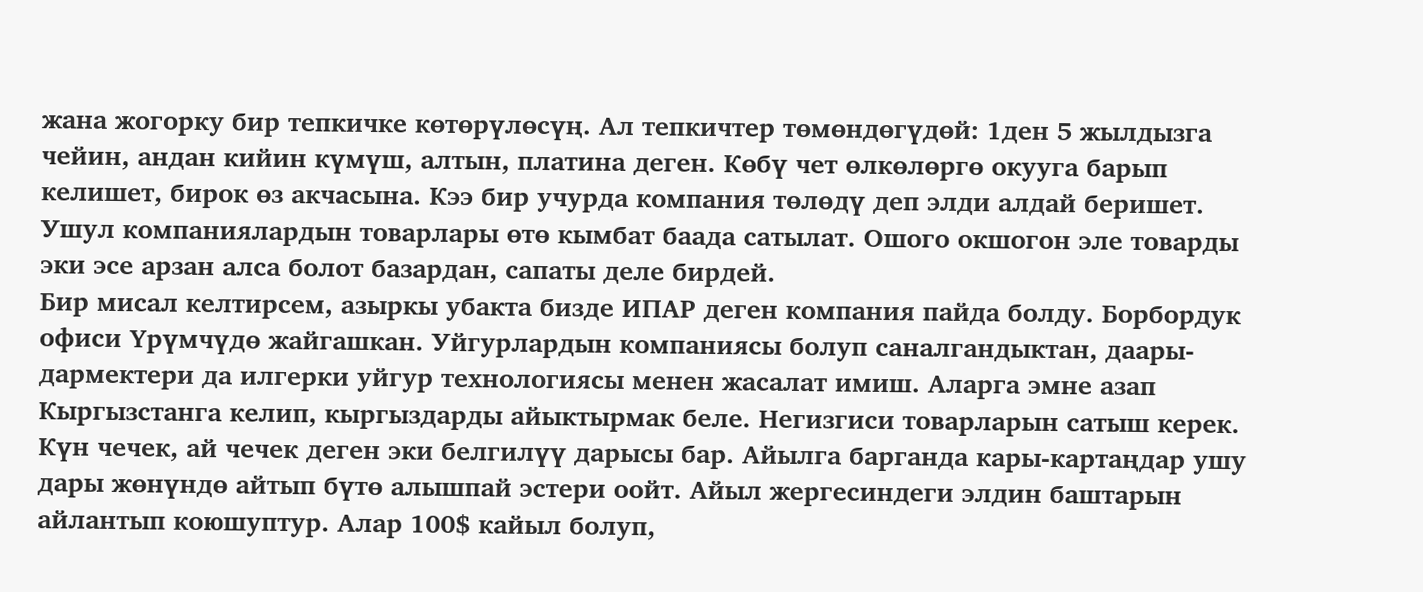жана жогорку бир тепкичке көтөрүлөсүң. Ал тепкичтер төмөндөгүдөй: 1ден 5 жылдызга чейин, андан кийин күмүш, алтын, платина деген. Көбү чет өлкөлөргө окууга барып келишет, бирок өз акчасына. Кээ бир учурда компания төлөдү деп элди алдай беришет. Ушул компаниялардын товарлары өтө кымбат баада сатылат. Ошого окшогон эле товарды эки эсе арзан алса болот базардан, сапаты деле бирдей.
Бир мисал келтирсем, азыркы убакта бизде ИПАР деген компания пайда болду. Борбордук офиси Үрүмчүдө жайгашкан. Уйгурлардын компаниясы болуп саналгандыктан, даары-дармектери да илгерки уйгур технологиясы менен жасалат имиш. Аларга эмне азап Кыргызстанга келип, кыргыздарды айыктырмак беле. Негизгиси товарларын сатыш керек. Күн чечек, ай чечек деген эки белгилүү дарысы бар. Айылга барганда кары-картаңдар ушу дары жөнүндө айтып бүтө алышпай эстери оойт. Айыл жергесиндеги элдин баштарын айлантып коюшуптур. Алар 100$ кайыл болуп,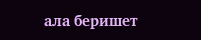ала беришет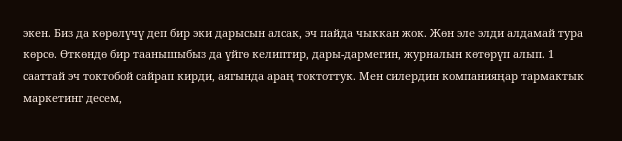экен. Биз да көрөлүчү деп бир эки дарысын алсак, эч пайда чыккан жок. Жөн эле элди алдамай тура көрсө. Өткөндө бир таанышыбыз да үйгө келиптир, дары-дармегин, журналын көтөрүп алып. 1 сааттай эч токтобой сайрап кирди, аягында араң токтоттук. Мен силердин компанияңар тармактык маркетинг десем,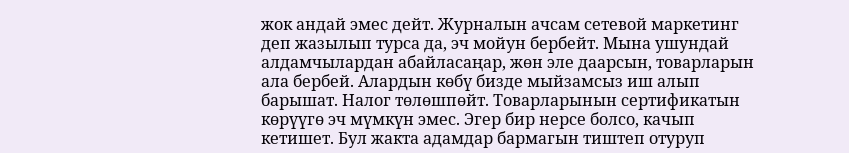жок андай эмес дейт. Журналын ачсам сетевой маркетинг деп жазылып турса да, эч мойун бербейт. Мына ушундай алдамчылардан абайласаңар, жөн эле даарсын, товарларын ала бербей. Алардын көбү бизде мыйзамсыз иш алып барышат. Налог төлөшпөйт. Товарларынын сертификатын көрүүгө эч мүмкүн эмес. Эгер бир нерсе болсо, качып кетишет. Бул жакта адамдар бармагын тиштеп отуруп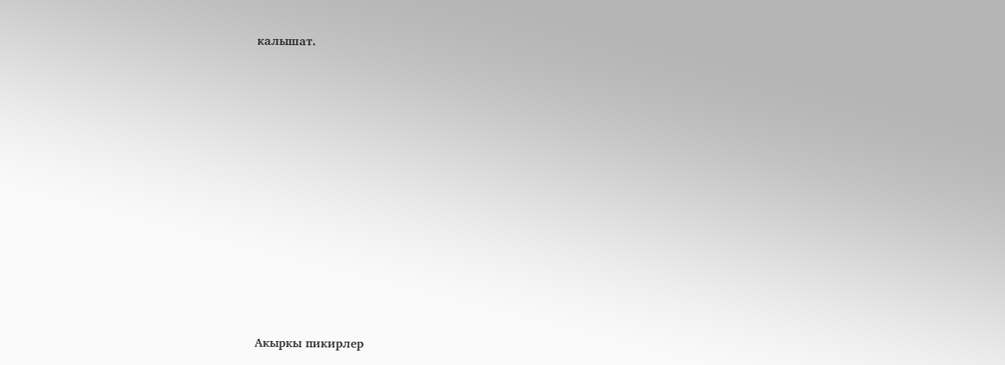калышат.













Акыркы пикирлер